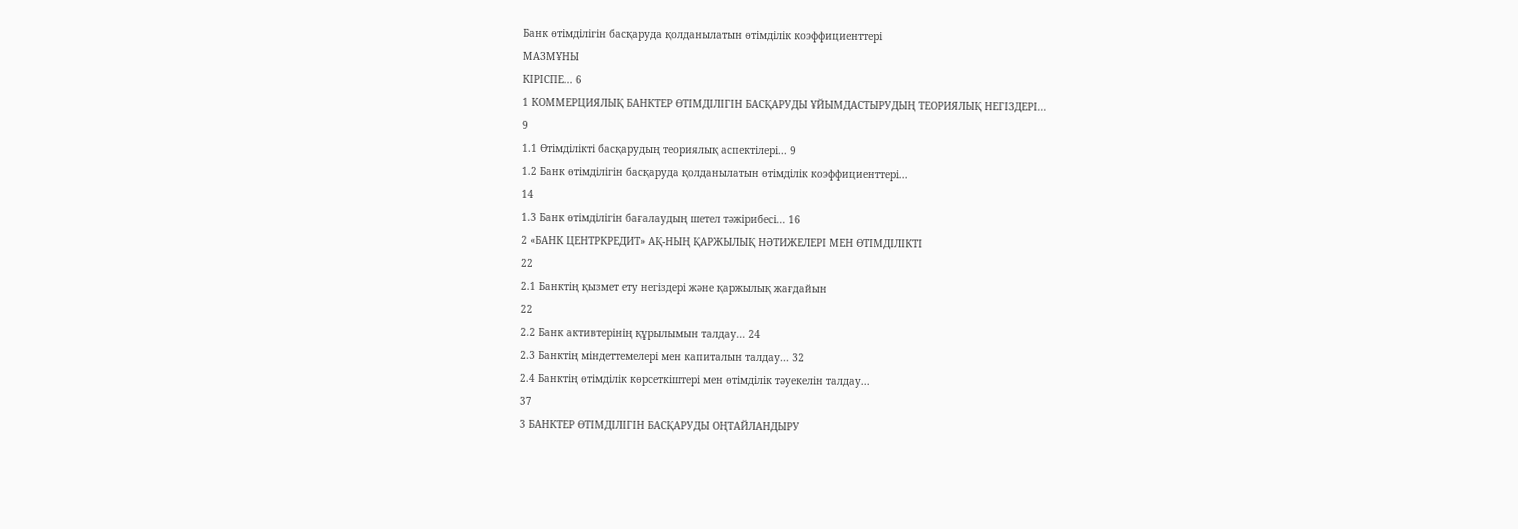Банк өтімділігін басқаруда қолданылатын өтімділік коэффициенттері
МАЗМҰНЫ
КІРІСПЕ... 6
1 КОММЕРЦИЯЛЫҚ БАНКТЕР ӨТІМДІЛІГІН БАСҚАРУДЫ ҰЙЫМДАСТЫРУДЫҢ ТЕОРИЯЛЫҚ НЕГІЗДЕРІ...
9
1.1 Өтімділікті басқарудың теориялық аспектілері... 9
1.2 Банк өтімділігін басқаруда қолданылатын өтімділік коэффициенттері...
14
1.3 Банк өтімділігін бағалаудың шетел тәжірибесі... 16
2 «БАНК ЦЕНТРКРЕДИТ» АҚ-НЫҢ ҚАРЖЫЛЫҚ НӘТИЖЕЛЕРІ МЕН ӨТІМДІЛІКТІ
22
2.1 Банктің қызмет ету негіздері және қаржылық жағдайын
22
2.2 Банк активтерінің құрылымын талдау... 24
2.3 Банктің міндеттемелері мен капиталын талдау... 32
2.4 Банктің өтімділік көрсеткіштері мен өтімділік тәуекелін талдау...
37
3 БАНКТЕР ӨТІМДІЛІГІН БАСҚАРУДЫ ОҢТАЙЛАНДЫРУ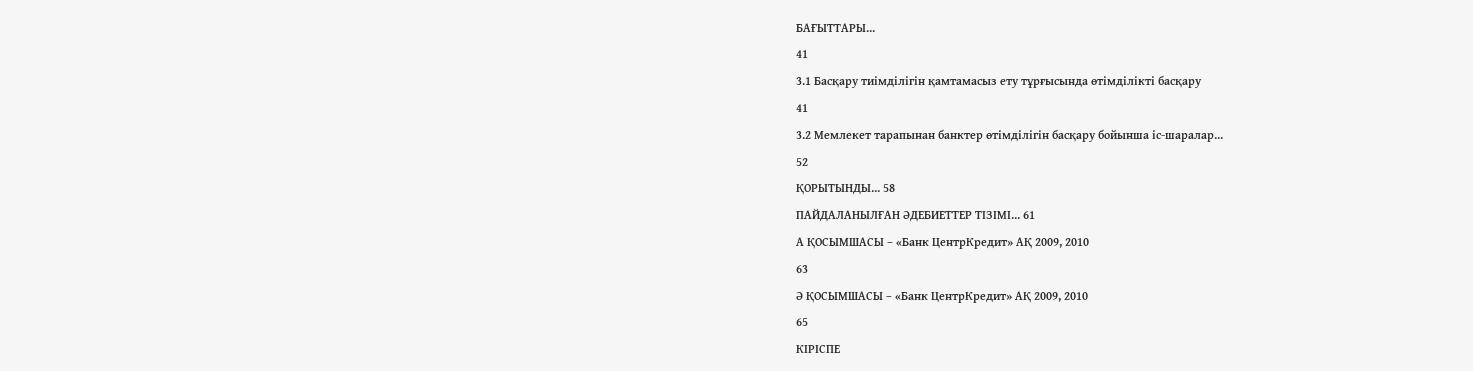БАҒЫТТАРЫ...
41
3.1 Басқару тиімділігін қамтамасыз ету тұрғысында өтімділікті басқару
41
3.2 Мемлекет тарапынан банктер өтімділігін басқару бойынша іс-шаралар...
52
ҚОРЫТЫНДЫ... 58
ПАЙДАЛАНЫЛҒАН ӘДЕБИЕТТЕР ТІЗІМІ... 61
А ҚОСЫМШАСЫ – «Банк ЦентрКредит» АҚ 2009, 2010
63
Ә ҚОСЫМШАСЫ – «Банк ЦентрКредит» АҚ 2009, 2010
65
КІРІСПЕ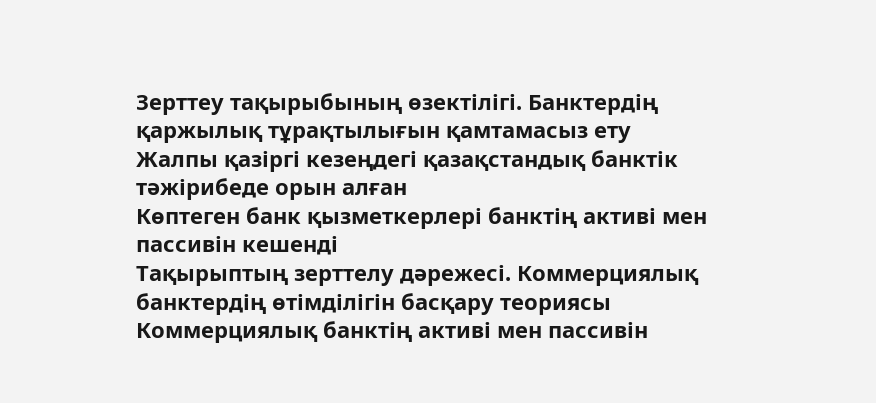Зерттеу тақырыбының өзектілігі. Банктердің қаржылық тұрақтылығын қамтамасыз ету
Жалпы қазіргі кезеңдегі қазақстандық банктік тәжірибеде орын алған
Көптеген банк қызметкерлері банктің активі мен пассивін кешенді
Тақырыптың зерттелу дәрежесі. Коммерциялық банктердің өтімділігін басқару теориясы
Коммерциялық банктің активі мен пассивін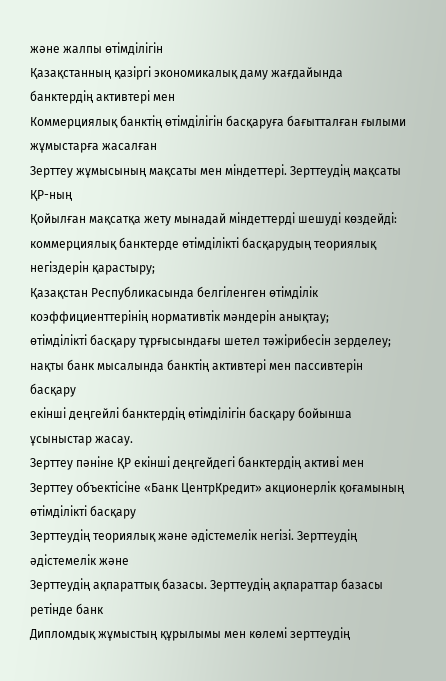және жалпы өтімділігін
Қазақстанның қазіргі экономикалық даму жағдайында банктердің активтері мен
Коммерциялық банктің өтімділігін басқаруға бағытталған ғылыми жұмыстарға жасалған
Зерттеу жұмысының мақсаты мен міндеттері. Зерттеудің мақсаты ҚР-ның
Қойылған мақсатқа жету мынадай міндеттерді шешуді көздейді:
коммерциялық банктерде өтімділікті басқарудың теориялық негіздерін қарастыру;
Қазақстан Республикасында белгіленген өтімділік коэффициенттерінің нормативтік мәндерін анықтау;
өтімділікті басқару тұрғысындағы шетел тәжірибесін зерделеу;
нақты банк мысалында банктің активтері мен пассивтерін басқару
екінші деңгейлі банктердің өтімділігін басқару бойынша ұсыныстар жасау.
Зерттеу пәніне ҚР екінші деңгейдегі банктердің активі мен
Зерттеу объектісіне «Банк ЦентрКредит» акционерлік қоғамының өтімділікті басқару
Зерттеудің теориялық және әдістемелік негізі. Зерттеудің әдістемелік және
Зерттеудің ақпараттық базасы. Зерттеудің ақпараттар базасы ретінде банк
Дипломдық жұмыстың құрылымы мен көлемі зерттеудің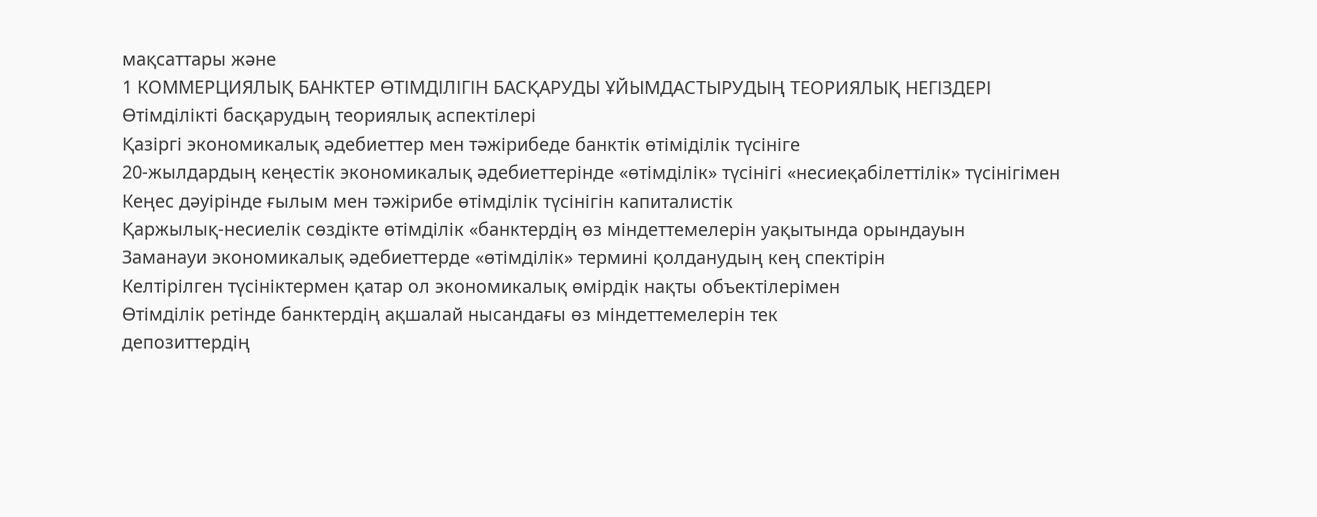мақсаттары және
1 КОММЕРЦИЯЛЫҚ БАНКТЕР ӨТІМДІЛІГІН БАСҚАРУДЫ ҰЙЫМДАСТЫРУДЫҢ ТЕОРИЯЛЫҚ НЕГІЗДЕРІ
Өтімділікті басқарудың теориялық аспектілері
Қазіргі экономикалық әдебиеттер мен тәжірибеде банктік өтіміділік түсініге
20-жылдардың кеңестік экономикалық әдебиеттерінде «өтімділік» түсінігі «несиеқабілеттілік» түсінігімен
Кеңес дәуірінде ғылым мен тәжірибе өтімділік түсінігін капиталистік
Қаржылық-несиелік сөздікте өтімділік «банктердің өз міндеттемелерін уақытында орындауын
Заманауи экономикалық әдебиеттерде «өтімділік» термині қолданудың кең спектірін
Келтірілген түсініктермен қатар ол экономикалық өмірдік нақты объектілерімен
Өтімділік ретінде банктердің ақшалай нысандағы өз міндеттемелерін тек
депозиттердің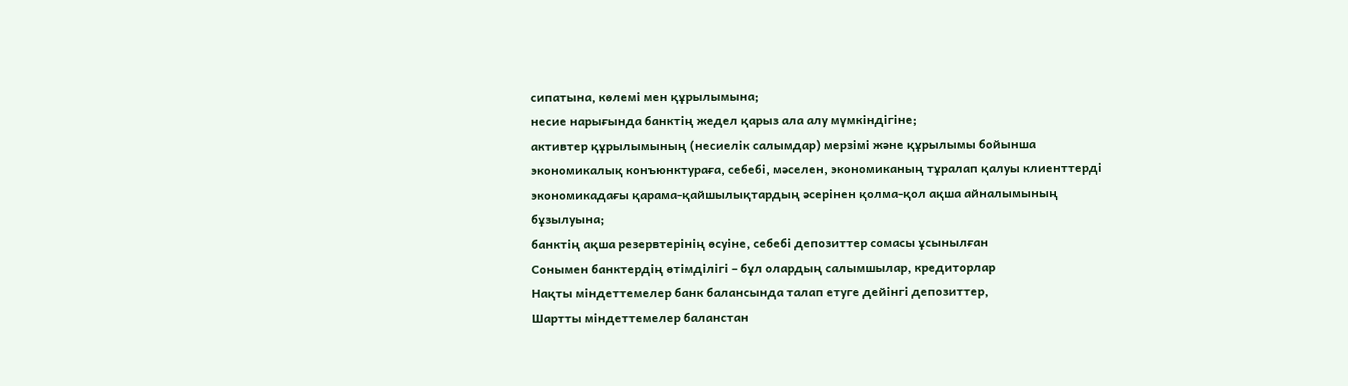сипатына, көлемі мен құрылымына;
несие нарығында банктің жедел қарыз ала алу мүмкіндігіне;
активтер құрылымының (несиелік салымдар) мерзімі және құрылымы бойынша
экономикалық конъюнктураға, себебі, мәселен, экономиканың тұралап қалуы клиенттерді
экономикадағы қарама-қайшылықтардың әсерінен қолма-қол ақша айналымының бұзылуына;
банктің ақша резервтерінің өсуіне, себебі депозиттер сомасы ұсынылған
Сонымен банктердің өтімділігі – бұл олардың салымшылар, кредиторлар
Нақты міндеттемелер банк балансында талап етуге дейінгі депозиттер,
Шартты міндеттемелер баланстан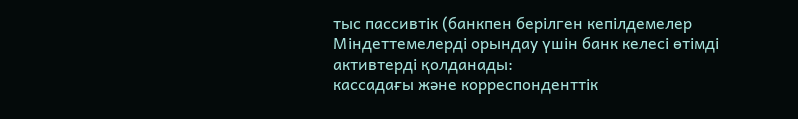тыс пассивтік (банкпен берілген кепілдемелер
Міндеттемелерді орындау үшін банк келесі өтімді активтерді қолданады:
кассадағы және корреспонденттік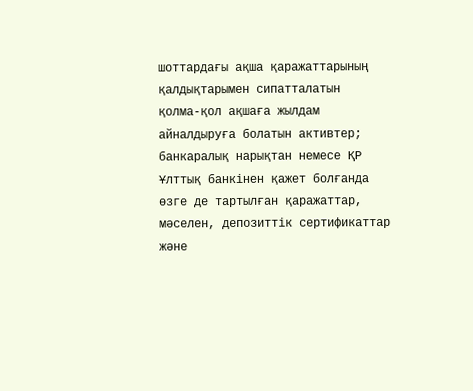шоттардағы ақша қаражаттарының қалдықтарымен сипатталатын
қолма-қол ақшаға жылдам айналдыруға болатын активтер;
банкаралық нарықтан немесе ҚР Ұлттық банкінен қажет болғанда
өзге де тартылған қаражаттар, мәселен, депозиттік сертификаттар және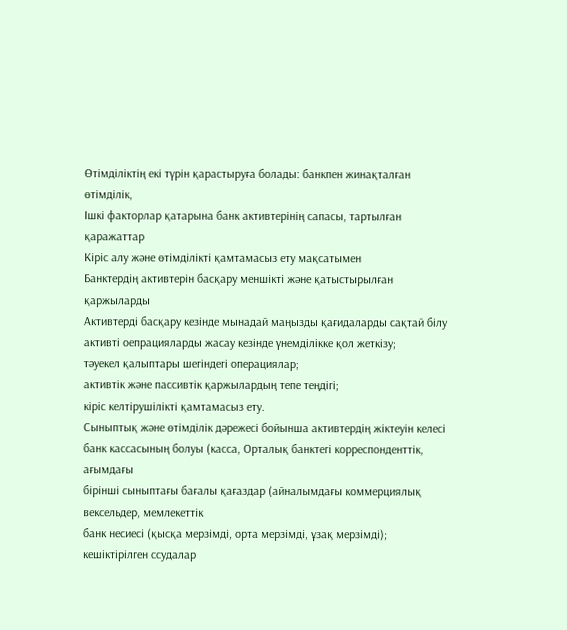Өтімділіктің екі түрін қарастыруға болады: банкпен жинақталған өтімділік,
Ішкі факторлар қатарына банк активтерінің сапасы, тартылған қаражаттар
Кіріс алу және өтімділікті қамтамасыз ету мақсатымен
Банктердің активтерін басқару меншікті және қатыстырылған қаржыларды
Активтерді басқару кезінде мынадай маңызды қағидаларды сақтай білу
активті оепрацияларды жасау кезінде үнемділікке қол жеткізу;
тәуекел қалыптары шегіндегі операциялар;
активтік және пассивтік қаржылардың тепе теңдігі;
кіріс келтірушілікті қамтамасыз ету.
Сыныптық және өтімділік дәрежесі бойынша активтердің жіктеуін келесі
банк кассасының болуы (касса, Орталық банктегі корреспонденттік, ағымдағы
бірінші сыныптағы бағалы қағаздар (айналымдағы коммерциялық вексельдер, мемлекеттік
банк несиесі (қысқа мерзімді, орта мерзімді, ұзақ мерзімді);
кешіктірілген ссудалар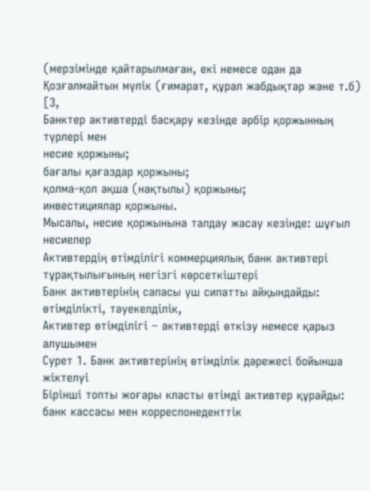(мерзімінде қайтарылмаған, екі немесе одан да
Қозғалмайтын мүлік (ғимарат, құрал жабдықтар және т.б) [3,
Банктер активтерді басқару кезінде әрбір қоржынның түрлері мен
несие қоржыны;
бағалы қағаздар қоржыны;
қолма-қол ақша (нақтылы) қоржыны;
инвестициялар қоржыны.
Мысалы, несие қоржынына талдау жасау кезінде: шұғыл несиелер
Активтердің өтімділігі коммерциялық банк активтері тұрақтылығының негізгі көрсеткіштері
Банк активтерінің сапасы үш сипатты айқындайды: өтімділікті, тәуекелділік,
Активтер өтімділігі – активтерді өткізу немесе қарыз алушымен
Сурет 1. Банк активтерінің өтімділік дәрежесі бойынша жіктелуі
Бірінші топты жоғары класты өтімді активтер құрайды:
банк кассасы мен корреспонеденттік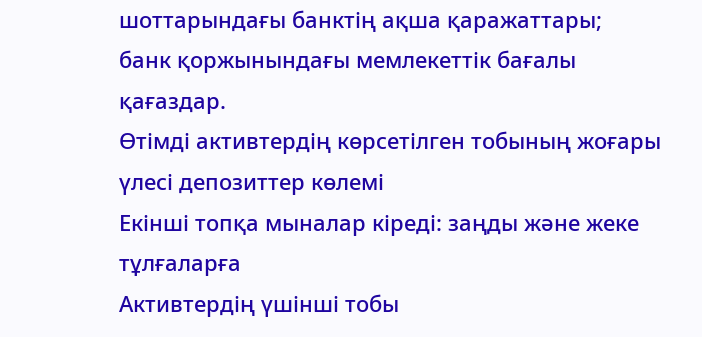шоттарындағы банктің ақша қаражаттары;
банк қоржынындағы мемлекеттік бағалы қағаздар.
Өтімді активтердің көрсетілген тобының жоғары үлесі депозиттер көлемі
Екінші топқа мыналар кіреді: заңды және жеке тұлғаларға
Активтердің үшінші тобы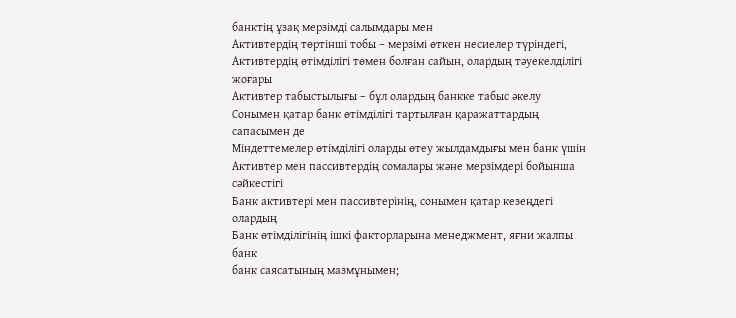банктің ұзақ мерзімді салымдары мен
Активтердің төртінші тобы – мерзімі өткен несиелер түріндегі,
Активтердің өтімділігі төмен болған сайын, олардың тәуекелділігі жоғары
Активтер табыстылығы – бұл олардың банкке табыс әкелу
Сонымен қатар банк өтімділігі тартылған қаражаттардың сапасымен де
Міндеттемелер өтімділігі оларды өтеу жылдамдығы мен банк үшін
Активтер мен пассивтердің сомалары және мерзімдері бойынша сәйкестігі
Банк активтері мен пассивтерінің, сонымен қатар кезеңдегі олардың
Банк өтімділігінің ішкі факторларына менеджмент, яғни жалпы банк
банк саясатының мазмұнымен;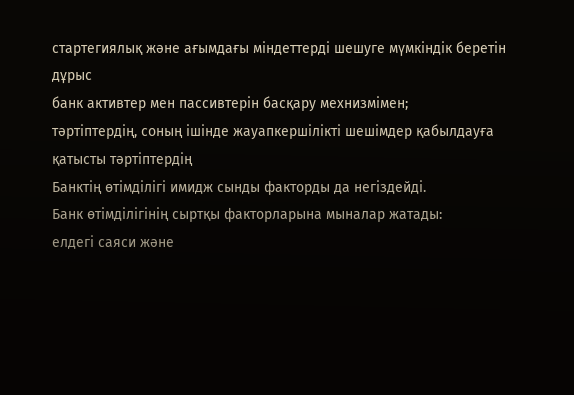стартегиялық және ағымдағы міндеттерді шешуге мүмкіндік беретін дұрыс
банк активтер мен пассивтерін басқару мехнизмімен;
тәртіптердің, соның ішінде жауапкершілікті шешімдер қабылдауға қатысты тәртіптердің
Банктің өтімділігі имидж сынды факторды да негіздейді.
Банк өтімділігінің сыртқы факторларына мыналар жатады:
елдегі саяси және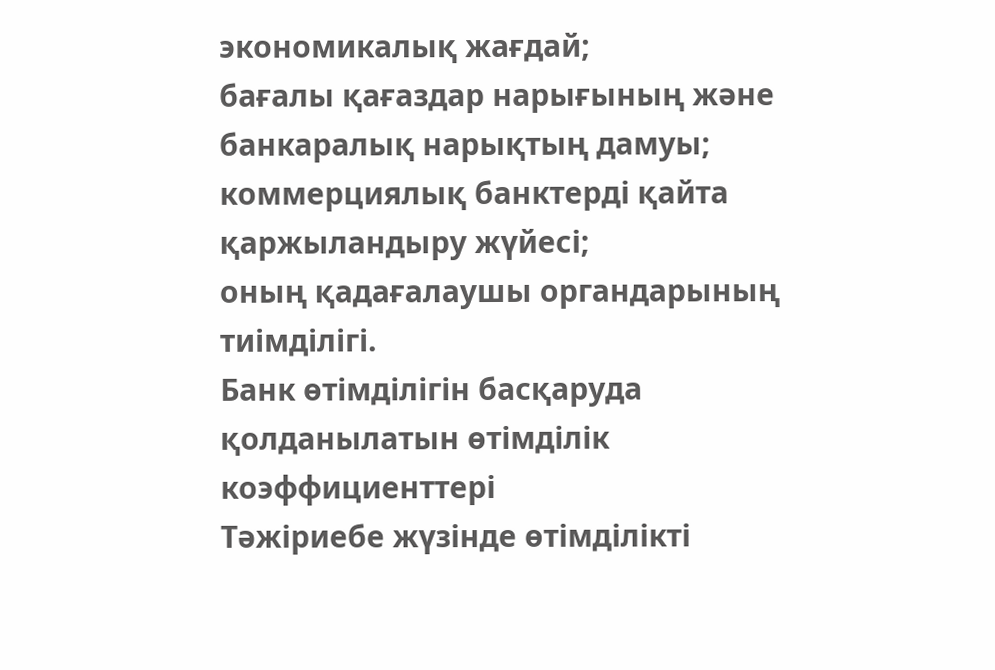экономикалық жағдай;
бағалы қағаздар нарығының және банкаралық нарықтың дамуы;
коммерциялық банктерді қайта қаржыландыру жүйесі;
оның қадағалаушы органдарының тиімділігі.
Банк өтімділігін басқаруда қолданылатын өтімділік коэффициенттері
Тәжіриебе жүзінде өтімділікті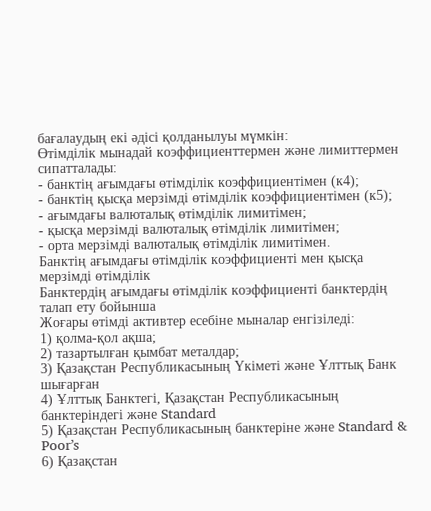бағалаудың екі әдісі қолданылуы мүмкін:
Өтімділік мынадай коэффициенттермен және лимиттермен сипатталады:
- банктің ағымдағы өтімділік коэффициентімен (к4);
- банктің қысқа мерзімді өтімділік коэффициентімен (к5);
- ағымдағы валюталық өтімділік лимитімен;
- қысқа мерзімді валюталық өтімділік лимитімен;
- орта мерзімді валюталық өтімділік лимитімен.
Банктің ағымдағы өтімділік коэффициенті мен қысқа мерзімді өтімділік
Банктердің ағымдағы өтімділік коэффициенті банктердің талап ету бойынша
Жоғары өтімді активтер есебіне мыналар енгізіледі:
1) қолма-қол ақша;
2) тазартылған қымбат металдар;
3) Қазақстан Республикасының Үкіметі және Ұлттық Банк шығарған
4) Ұлттық Банктегі, Қазақстан Республикасының банктеріндегі және Standard
5) Қазақстан Республикасының банктеріне және Standard & Poor’s
6) Қазақстан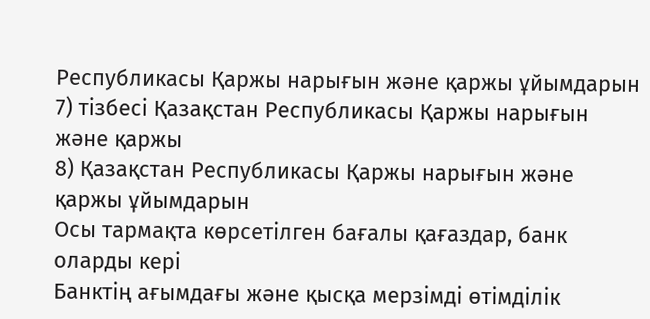Республикасы Қаржы нарығын және қаржы ұйымдарын
7) тізбесі Қазақстан Республикасы Қаржы нарығын және қаржы
8) Қазақстан Республикасы Қаржы нарығын және қаржы ұйымдарын
Осы тармақта көрсетілген бағалы қағаздар, банк оларды кері
Банктің ағымдағы және қысқа мерзімді өтімділік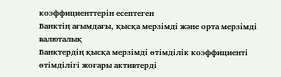коэффициенттерін есептеген
Банктің ағымдағы, қысқа мерзімді және орта мерзімді валюталық
Банктердiң қысқа мерзiмдi өтiмдiлiк коэффициентi өтімділігі жоғары активтерді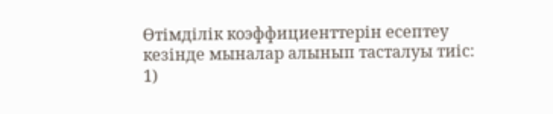Өтімділік коэффициенттерін есептеу кезінде мыналар алынып тасталуы тиіс:
1)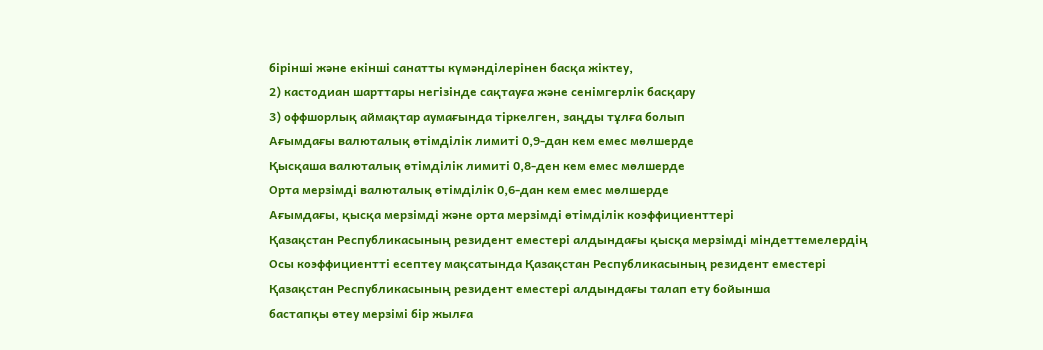бірінші және екінші санатты күмәнділерінен басқа жіктеу,
2) кастодиан шарттары негізінде сақтауға және сенімгерлік басқару
3) оффшорлық аймақтар аумағында тіркелген, заңды тұлға болып
Ағымдағы валюталық өтімділік лимиті 0,9-дан кем емес мөлшерде
Қысқаша валюталық өтімділік лимиті 0,8-ден кем емес мөлшерде
Орта мерзімді валюталық өтімділік 0,6-дан кем емес мөлшерде
Ағымдағы, қысқа мерзімді және орта мерзімді өтімділік коэффициенттері
Қазақстан Республикасының резидент еместері алдындағы қысқа мерзімді міндеттемелердің
Осы коэффициентті есептеу мақсатында Қазақстан Республикасының резидент еместері
Қазақстан Республикасының резидент еместері алдындағы талап ету бойынша
бастапқы өтеу мерзімі бір жылға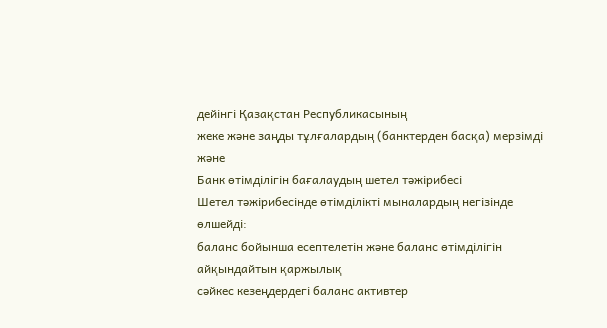дейінгі Қазақстан Республикасының
жеке және заңды тұлғалардың (банктерден басқа) мерзімді және
Банк өтімділігін бағалаудың шетел тәжірибесі
Шетел тәжірибесінде өтімділікті мыналардың негізінде өлшейді:
баланс бойынша есептелетін және баланс өтімділігін айқындайтын қаржылық
сәйкес кезеңдердегі баланс активтер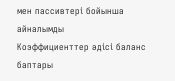мен пассивтері бойынша айналымды
Коэффициенттер әдісі баланс баптары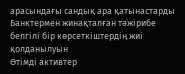арасындағы сандық ара қатынастарды
Банктермен жинақталған тәжірибе белгілі бір көрсеткіштердің жиі қолданылуын
Өтімді активтер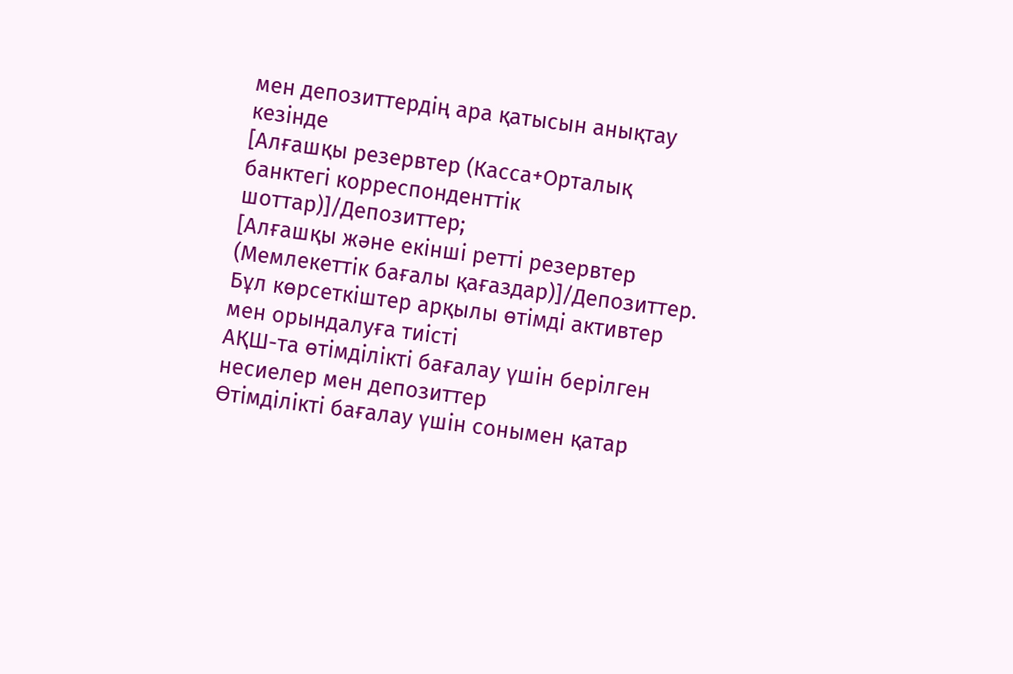мен депозиттердің ара қатысын анықтау кезінде
[Алғашқы резервтер (Касса+Орталық банктегі корреспонденттік шоттар)]/Депозиттер;
[Алғашқы және екінші ретті резервтер (Мемлекеттік бағалы қағаздар)]/Депозиттер.
Бұл көрсеткіштер арқылы өтімді активтер мен орындалуға тиісті
АҚШ-та өтімділікті бағалау үшін берілген несиелер мен депозиттер
Өтімділікті бағалау үшін сонымен қатар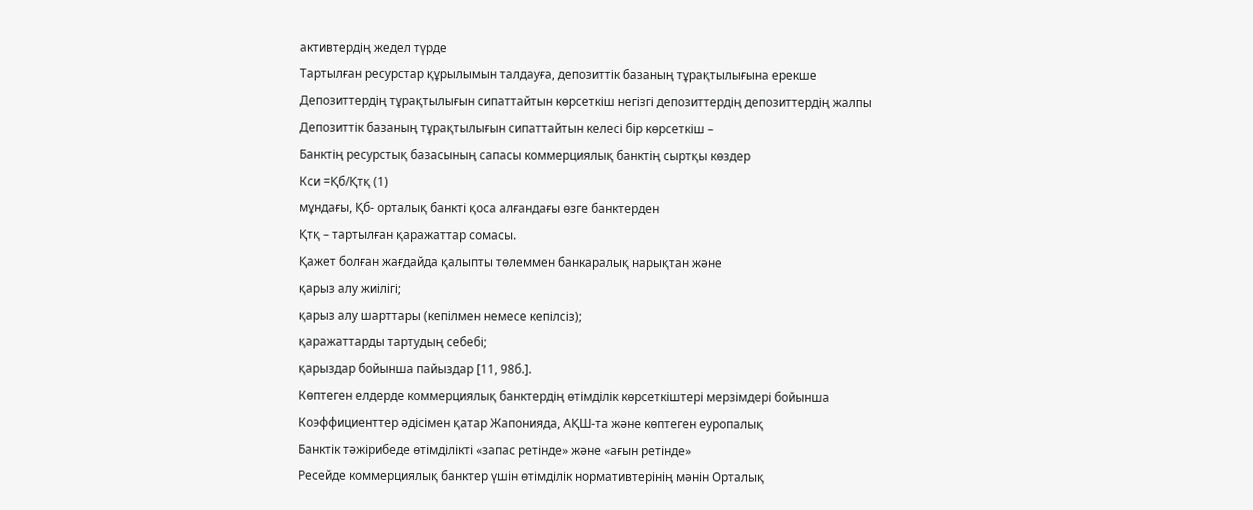активтердің жедел түрде
Тартылған ресурстар құрылымын талдауға, депозиттік базаның тұрақтылығына ерекше
Депозиттердің тұрақтылығын сипаттайтын көрсеткіш негізгі депозиттердің депозиттердің жалпы
Депозиттік базаның тұрақтылығын сипаттайтын келесі бір көрсеткіш –
Банктің ресурстық базасының сапасы коммерциялық банктің сыртқы көздер
Кси =Қб/Қтқ (1)
мұндағы, Қб- орталық банкті қоса алғандағы өзге банктерден
Қтқ – тартылған қаражаттар сомасы.
Қажет болған жағдайда қалыпты төлеммен банкаралық нарықтан және
қарыз алу жиілігі;
қарыз алу шарттары (кепілмен немесе кепілсіз);
қаражаттарды тартудың себебі;
қарыздар бойынша пайыздар [11, 98б.].
Көптеген елдерде коммерциялық банктердің өтімділік көрсеткіштері мерзімдері бойынша
Коэффициенттер әдісімен қатар Жапонияда, АҚШ-та және көптеген еуропалық
Банктік тәжірибеде өтімділікті «запас ретінде» және «ағын ретінде»
Ресейде коммерциялық банктер үшін өтімділік нормативтерінің мәнін Орталық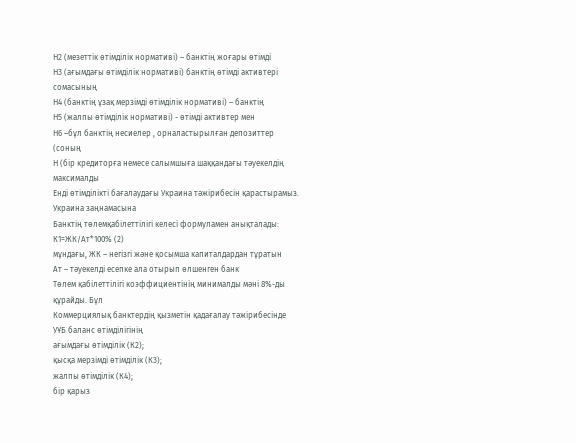Н2 (мезеттік өтімділік нормативі) – банктің жоғары өтімді
Н3 (ағымдағы өтімділік нормативі) банктің өтімді активтері сомасының
Н4 (банктің ұзақ мерзімді өтімділік нормативі) – банктің
Н5 (жалпы өтімділік нормативі) - өтімді активтер мен
Н6 –бұл банктің несиелер , орналастырылған депозиттер (соның
Н (бір кредиторға немесе салымшыға шаққандағы тәуекелдің максималды
Енді өтімділікті бағалаудағы Украина тәжірибесін қарастырамыз. Украина заңнамасына
Банктің төлемқабілеттілігі келесі формуламен анықталады:
К1=ЖК/Ат*100% (2)
мұндағы, ЖК – негізгі және қосымша капиталдардан тұратын
Ат – тәуекелді есепке ала отырып өлшенген банк
Төлем қабілеттілігі коэффициентінің минималды мәні 8%-ды құрайды. Бұл
Коммерциялық банктердің қызметін қадағалау тәжірибесінде УҰБ баланс өтімділігінің
ағымдағы өтімділік (К2);
қысқа мерзімді өтімділік (К3);
жалпы өтімділік (К4);
бір қарыз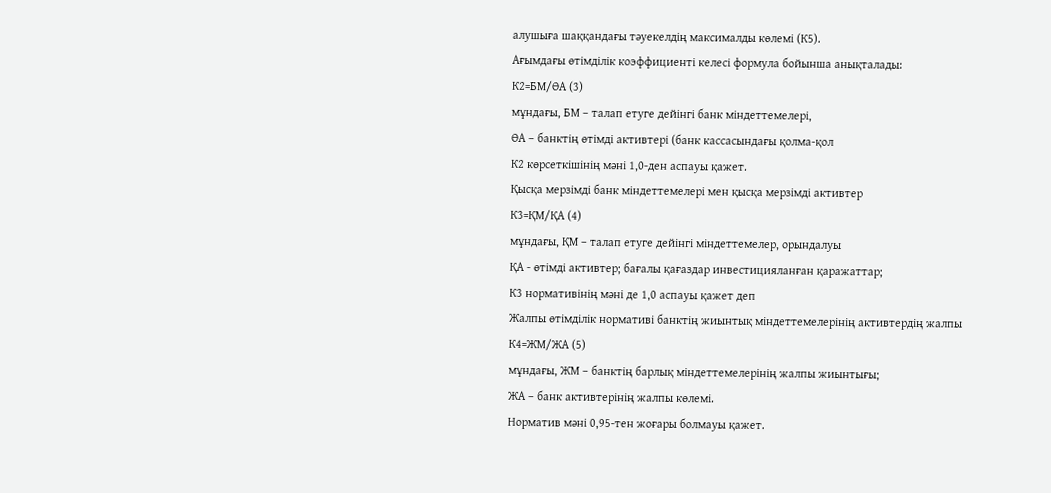алушыға шаққандағы тәуекелдің максималды көлемі (К5).
Ағымдағы өтімділік коэффициенті келесі формула бойынша анықталады:
К2=БМ/ӨА (3)
мұндағы, БМ – талап етуге дейінгі банк міндеттемелері,
ӨА – банктің өтімді активтері (банк кассасындағы қолма-қол
К2 көрсеткішінің мәні 1,0-ден аспауы қажет.
Қысқа мерзімді банк міндеттемелері мен қысқа мерзімді активтер
К3=ҚМ/ҚА (4)
мұндағы, ҚМ – талап етуге дейінгі міндеттемелер, орындалуы
ҚА - өтімді активтер; бағалы қағаздар инвестицияланған қаражаттар;
К3 нормативінің мәні де 1,0 аспауы қажет деп
Жалпы өтімділік нормативі банктің жиынтық міндеттемелерінің активтердің жалпы
К4=ЖМ/ЖА (5)
мұндағы, ЖМ – банктің барлық міндеттемелерінің жалпы жиынтығы;
ЖА – банк активтерінің жалпы көлемі.
Норматив мәні 0,95-тен жоғары болмауы қажет.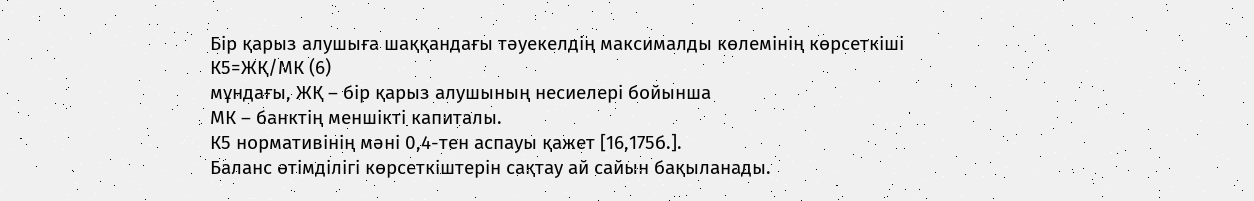Бір қарыз алушыға шаққандағы тәуекелдің максималды көлемінің көрсеткіші
К5=ЖҚ/МК (6)
мұндағы, ЖҚ – бір қарыз алушының несиелері бойынша
МК – банктің меншікті капиталы.
К5 нормативінің мәні 0,4-тен аспауы қажет [16,175б.].
Баланс өтімділігі көрсеткіштерін сақтау ай сайын бақыланады.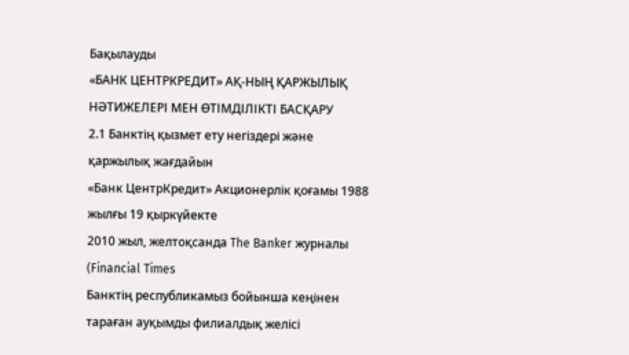Бақылауды
«БАНК ЦЕНТРКРЕДИТ» АҚ-НЫҢ ҚАРЖЫЛЫҚ НӘТИЖЕЛЕРІ МЕН ӨТІМДІЛІКТІ БАСҚАРУ
2.1 Банктің қызмет ету негіздері және қаржылық жағдайын
«Банк ЦентрКредит» Акционерлік қоғамы 1988 жылғы 19 қыркүйекте
2010 жыл, желтоқсанда The Banker журналы (Financial Times
Банктің республикамыз бойынша кеңінен тараған ауқымды филиалдық желісі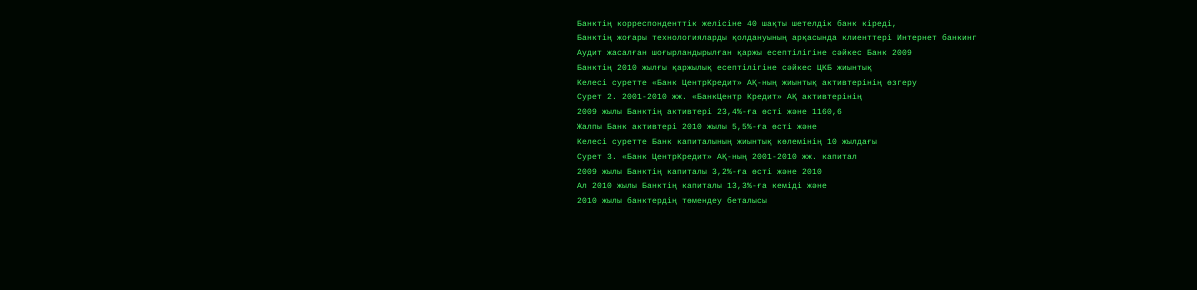Банктің корреспонденттік желісіне 40 шақты шетелдік банк кіреді,
Банктің жоғары технологияларды қолдануының арқасында клиенттері Интернет банкинг
Аудит жасалған шоғырландырылған қаржы есептілігіне сәйкес Банк 2009
Банктің 2010 жылғы қаржылық есептілігіне сәйкес ЦКБ жиынтық
Келесі суретте «Банк ЦентрКредит» АҚ-ның жиынтық активтерінің өзгеру
Сурет 2. 2001-2010 жж. «БанкЦентр Кредит» АҚ активтерінің
2009 жылы Банктің активтері 23,4%-ға өсті және 1160,6
Жалпы Банк активтері 2010 жылы 5,5%-ға өсті және
Келесі суретте Банк капиталының жиынтық көлемінің 10 жылдағы
Сурет 3. «Банк ЦентрКредит» АҚ-ның 2001-2010 жж. капитал
2009 жылы Банктің капиталы 3,2%-ға өсті және 2010
Ал 2010 жылы Банктің капиталы 13,3%-ға кеміді және
2010 жылы банктердің төмендеу беталысы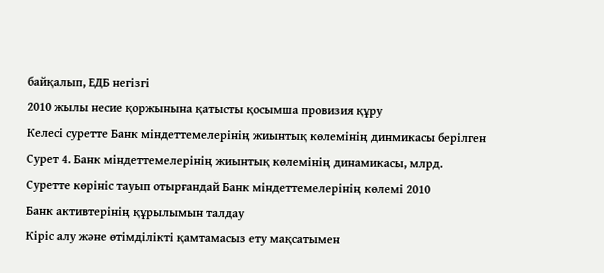байқалып, ЕДБ негізгі
2010 жылы несие қоржынына қатысты қосымша провизия құру
Келесі суретте Банк міндеттемелерінің жиынтық көлемінің динмикасы берілген
Сурет 4. Банк міндеттемелерінің жиынтық көлемінің динамикасы, млрд.
Суретте көрініс тауып отырғандай Банк міндеттемелерінің көлемі 2010
Банк активтерінің құрылымын талдау
Кіріс алу және өтімділікті қамтамасыз ету мақсатымен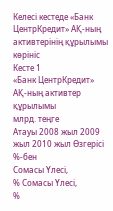Келесі кестеде «Банк ЦентрКредит» АҚ-ның активтерінің құрылымы көрініс
Кесте 1
«Банк ЦентрКредит» АҚ-ның активтер құрылымы
млрд. теңге
Атауы 2008 жыл 2009 жыл 2010 жыл Өзгерісі
%-бен
Сомасы Үлесі,
% Сомасы Үлесі,
%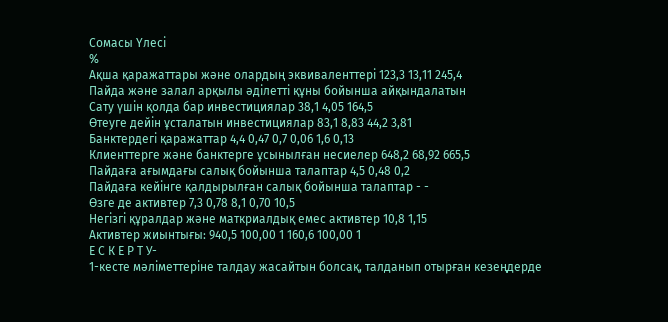Сомасы Үлесі
%
Ақша қаражаттары және олардың эквиваленттері 123,3 13,11 245,4
Пайда және залал арқылы әділетті құны бойынша айқындалатын
Сату үшін қолда бар инвестициялар 38,1 4,05 164,5
Өтеуге дейін ұсталатын инвестициялар 83,1 8,83 44,2 3,81
Банктердегі қаражаттар 4,4 0,47 0,7 0,06 1,6 0,13
Клиенттерге және банктерге ұсынылған несиелер 648,2 68,92 665,5
Пайдаға ағымдағы салық бойынша талаптар 4,5 0,48 0,2
Пайдаға кейінге қалдырылған салық бойынша талаптар - -
Өзге де активтер 7,3 0,78 8,1 0,70 10,5
Негізгі құралдар және маткриалдық емес активтер 10,8 1,15
Активтер жиынтығы: 940,5 100,00 1 160,6 100,00 1
Е С К Е Р Т У-
1-кесте мәліметтеріне талдау жасайтын болсақ, талданып отырған кезеңдерде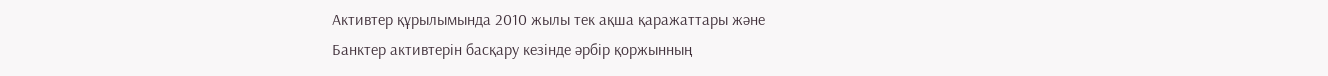Активтер құрылымында 2010 жылы тек ақша қаражаттары және
Банктер активтерін басқару кезінде әрбір қоржынның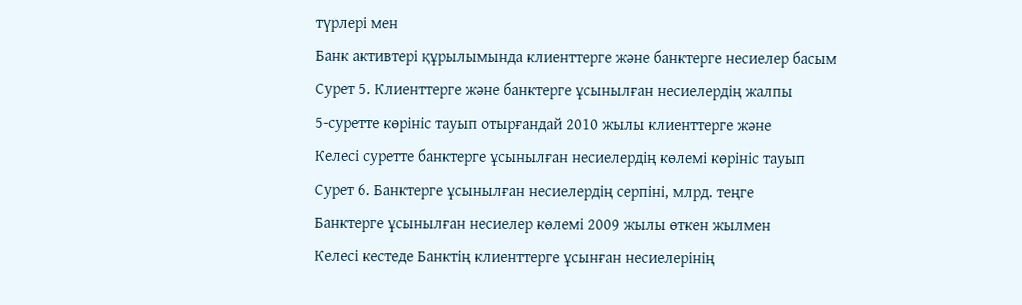түрлері мен
Банк активтері құрылымында клиенттерге және банктерге несиелер басым
Сурет 5. Клиенттерге және банктерге ұсынылған несиелердің жалпы
5-суретте көрініс тауып отырғандай 2010 жылы клиенттерге және
Келесі суретте банктерге ұсынылған несиелердің көлемі көрініс тауып
Сурет 6. Банктерге ұсынылған несиелердің серпіні, млрд. теңге
Банктерге ұсынылған несиелер көлемі 2009 жылы өткен жылмен
Келесі кестеде Банктің клиенттерге ұсынған несиелерінің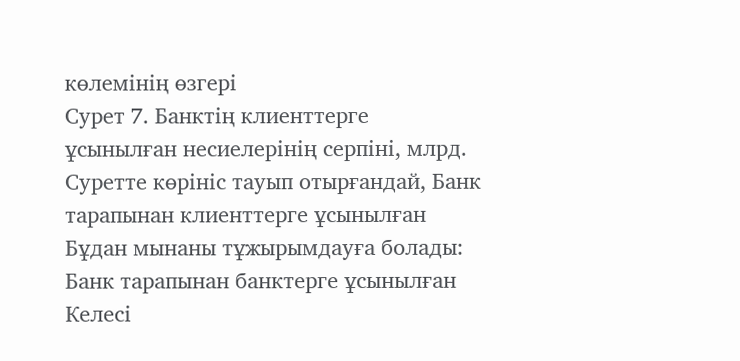көлемінің өзгері
Сурет 7. Банктің клиенттерге ұсынылған несиелерінің серпіні, млрд.
Суретте көрініс тауып отырғандай, Банк тарапынан клиенттерге ұсынылған
Бұдан мынаны тұжырымдауға болады: Банк тарапынан банктерге ұсынылған
Келесі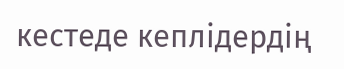кестеде кеплідердің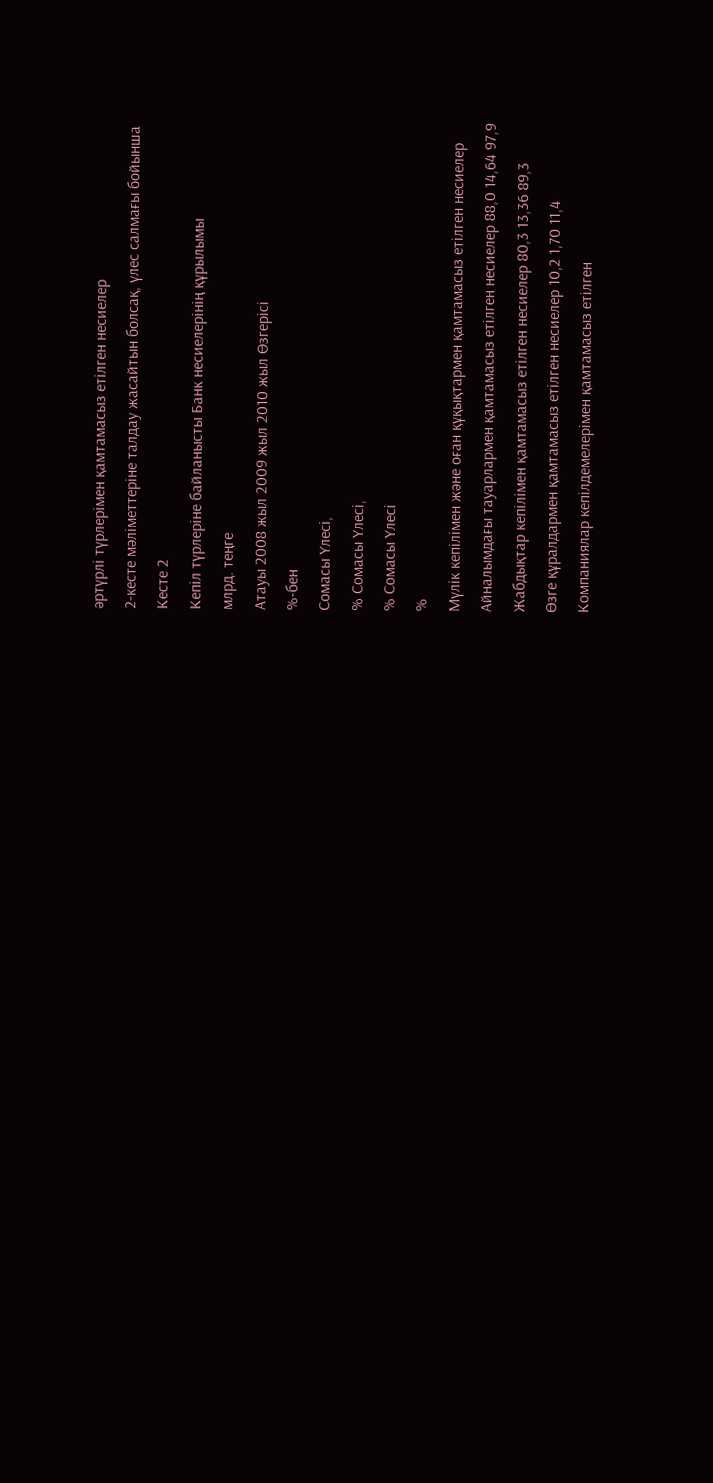әртүрлі түрлерімен қамтамасыз етілген несиелер
2-кесте мәліметтеріне талдау жасайтын болсақ, үлес салмағы бойынша
Кесте 2
Кепіл түрлеріне байланысты Банк несиелерінің құрылымы
млрд. теңге
Атауы 2008 жыл 2009 жыл 2010 жыл Өзгерісі
%-бен
Сомасы Үлесі,
% Сомасы Үлесі,
% Сомасы Үлесі
%
Мүлік кепілімен және оған құқықтармен қамтамасыз етілген несиелер
Айналымдағы тауарлармен қамтамасыз етілген несиелер 88,0 14,64 97,9
Жабдықтар кепілімен қамтамасыз етілген несиелер 80,3 13,36 89,3
Өзге құралдармен қамтамасыз етілген несиелер 10,2 1,70 11,4
Компаниялар кепілдемелерімен қамтамасыз етілген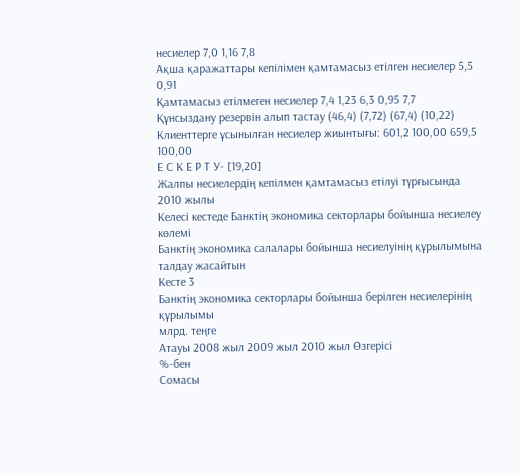несиелер 7,0 1,16 7,8
Ақша қаражаттары кепілімен қамтамасыз етілген несиелер 5,5 0,91
Қамтамасыз етілмеген несиелер 7,4 1,23 6,3 0,95 7,7
Құнсыздану резервін алып тастау (46,4) (7,72) (67,4) (10,22)
Клиенттерге ұсынылған несиелер жиынтығы: 601,2 100,00 659,5 100,00
Е С К Е Р Т У- [19,20]
Жалпы несиелердің кепілмен қамтамасыз етілуі тұрғысында 2010 жылы
Келесі кестеде Банктің экономика секторлары бойынша несиелеу көлемі
Банктің экономика салалары бойынша несиелуінің құрылымына талдау жасайтын
Кесте 3
Банктің экономика секторлары бойынша берілген несиелерінің құрылымы
млрд. теңге
Атауы 2008 жыл 2009 жыл 2010 жыл Өзгерісі
%-бен
Сомасы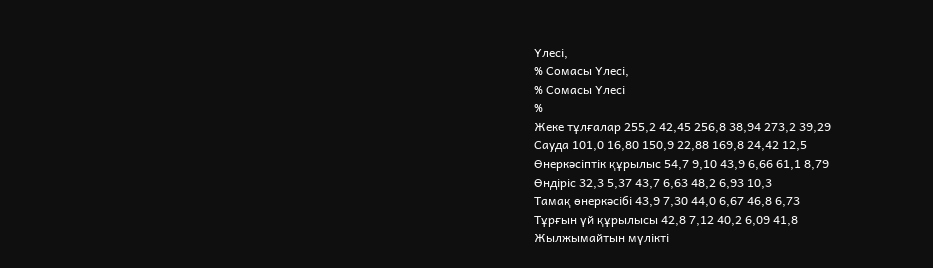Үлесі,
% Сомасы Үлесі,
% Сомасы Үлесі
%
Жеке тұлғалар 255,2 42,45 256,8 38,94 273,2 39,29
Сауда 101,0 16,80 150,9 22,88 169,8 24,42 12,5
Өнеркәсіптік құрылыс 54,7 9,10 43,9 6,66 61,1 8,79
Өндіріс 32,3 5,37 43,7 6,63 48,2 6,93 10,3
Тамақ өнеркәсібі 43,9 7,30 44,0 6,67 46,8 6,73
Тұрғын үй құрылысы 42,8 7,12 40,2 6,09 41,8
Жылжымайтын мүлікті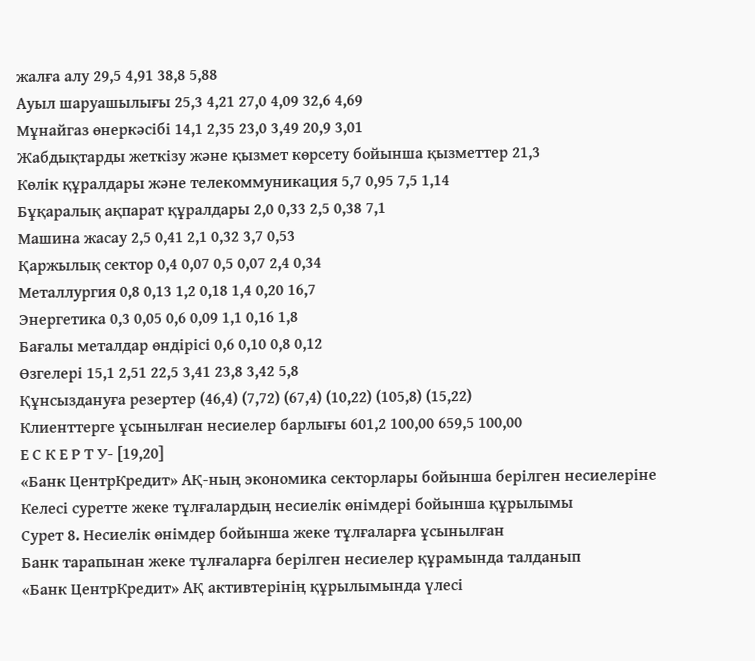жалға алу 29,5 4,91 38,8 5,88
Ауыл шаруашылығы 25,3 4,21 27,0 4,09 32,6 4,69
Мұнайгаз өнеркәсібі 14,1 2,35 23,0 3,49 20,9 3,01
Жабдықтарды жеткізу және қызмет көрсету бойынша қызметтер 21,3
Көлік құралдары және телекоммуникация 5,7 0,95 7,5 1,14
Бұқаралық ақпарат құралдары 2,0 0,33 2,5 0,38 7,1
Машина жасау 2,5 0,41 2,1 0,32 3,7 0,53
Қаржылық сектор 0,4 0,07 0,5 0,07 2,4 0,34
Металлургия 0,8 0,13 1,2 0,18 1,4 0,20 16,7
Энергетика 0,3 0,05 0,6 0,09 1,1 0,16 1,8
Бағалы металдар өндірісі 0,6 0,10 0,8 0,12
Өзгелері 15,1 2,51 22,5 3,41 23,8 3,42 5,8
Құнсыздануға резертер (46,4) (7,72) (67,4) (10,22) (105,8) (15,22)
Клиенттерге ұсынылған несиелер барлығы 601,2 100,00 659,5 100,00
Е С К Е Р Т У- [19,20]
«Банк ЦентрКредит» АҚ-ның экономика секторлары бойынша берілген несиелеріне
Келесі суретте жеке тұлғалардың несиелік өнімдері бойынша құрылымы
Сурет 8. Несиелік өнімдер бойынша жеке тұлғаларға ұсынылған
Банк тарапынан жеке тұлғаларға берілген несиелер құрамында талданып
«Банк ЦентрКредит» АҚ активтерінің құрылымында үлесі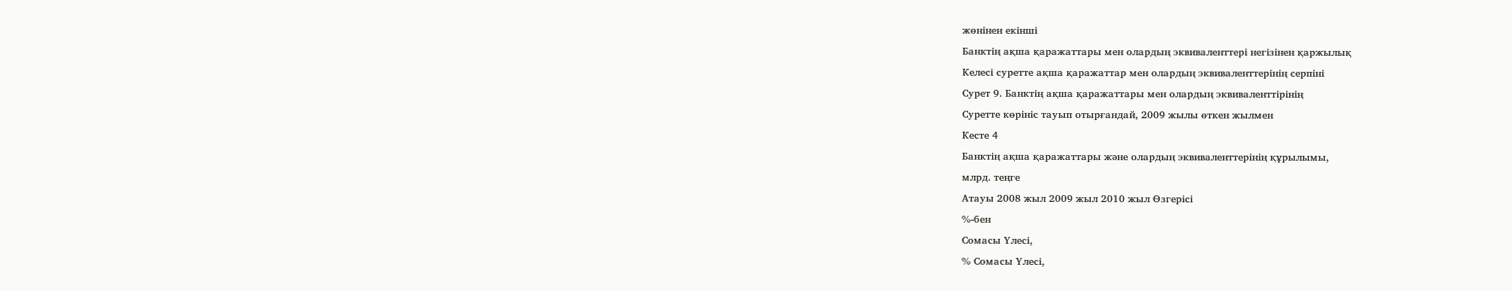жөнінен екінші
Банктің ақша қаражаттары мен олардың эквиваленттері негізінен қаржылық
Келесі суретте ақша қаражаттар мен олардың эквиваленттерінің серпіні
Сурет 9. Банктің ақша қаражаттары мен олардың эквиваленттірінің
Суретте көрініс тауып отырғандай, 2009 жылы өткен жылмен
Кесте 4
Банктің ақша қаражаттары және олардың эквиваленттерінің құрылымы,
млрд. теңге
Атауы 2008 жыл 2009 жыл 2010 жыл Өзгерісі
%-бен
Сомасы Үлесі,
% Сомасы Үлесі,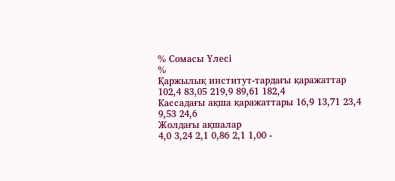% Сомасы Үлесі
%
Қаржылық институт-тардағы қаражаттар 102,4 83,05 219,9 89,61 182,4
Кассадағы ақша қаражаттары 16,9 13,71 23,4 9,53 24,6
Жолдағы ақшалар
4,0 3,24 2,1 0,86 2,1 1,00 -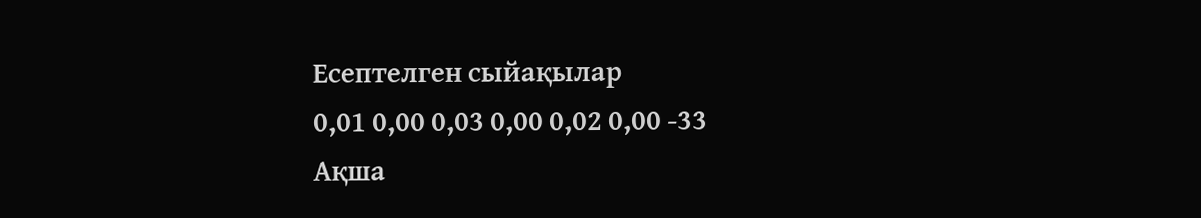Есептелген сыйақылар
0,01 0,00 0,03 0,00 0,02 0,00 -33
Ақша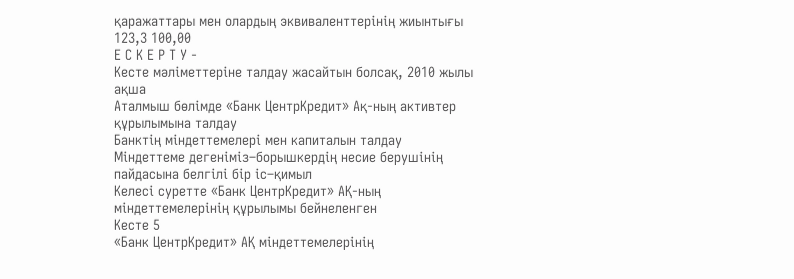қаражаттары мен олардың эквиваленттерінің жиынтығы 123,3 100,00
Е С К Е Р Т У -
Кесте мәліметтеріне талдау жасайтын болсақ, 2010 жылы ақша
Аталмыш бөлімде «Банк ЦентрКредит» Ақ-ның активтер құрылымына талдау
Банктің міндеттемелері мен капиталын талдау
Міндеттеме дегеніміз–борышкердің несие берушінің пайдасына белгілі бір іс–қимыл
Келесі суретте «Банк ЦентрКредит» АҚ-ның міндеттемелерінің құрылымы бейнеленген
Кесте 5
«Банк ЦентрКредит» АҚ міндеттемелерінің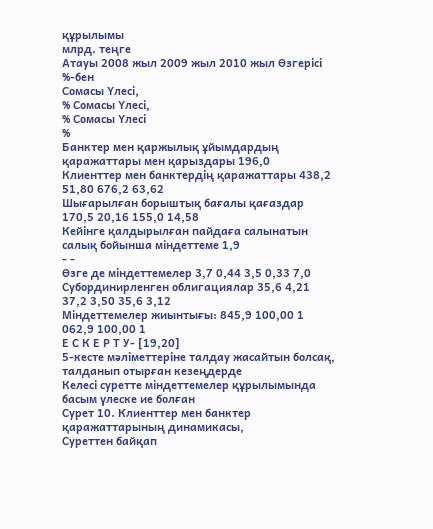құрылымы
млрд. теңге
Атауы 2008 жыл 2009 жыл 2010 жыл Өзгерісі
%-бен
Сомасы Үлесі,
% Сомасы Үлесі,
% Сомасы Үлесі
%
Банктер мен қаржылық ұйымдардың қаражаттары мен қарыздары 196,0
Клиенттер мен банктердің қаражаттары 438,2 51,80 676,2 63,62
Шығарылған борыштық бағалы қағаздар 170,5 20,16 155,0 14,58
Кейінге қалдырылған пайдаға салынатын салық бойынша міндеттеме 1,9
- -
Өзге де міндеттемелер 3,7 0,44 3,5 0,33 7,0
Субординирленген облигациялар 35,6 4,21 37,2 3,50 35,6 3,12
Міндеттемелер жиынтығы: 845,9 100,00 1 062,9 100,00 1
Е С К Е Р Т У- [19,20]
5-кесте мәліметтеріне талдау жасайтын болсақ, талданып отырған кезеңдерде
Келесі суретте міндеттемелер құрылымында басым үлеске ие болған
Сурет 10. Клиенттер мен банктер қаражаттарының динамикасы,
Суреттен байқап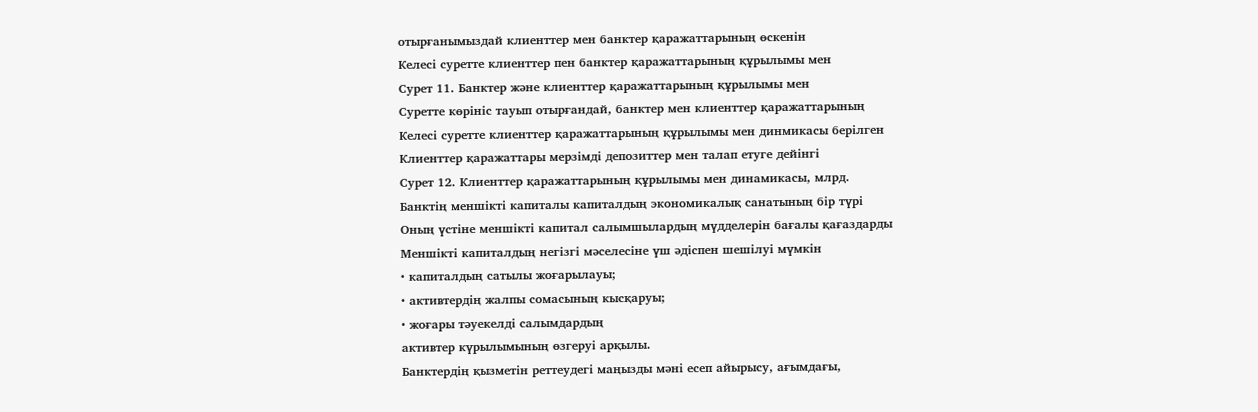отырғанымыздай клиенттер мен банктер қаражаттарының өскенін
Келесі суретте клиенттер пен банктер қаражаттарының құрылымы мен
Сурет 11. Банктер және клиенттер қаражаттарының құрылымы мен
Суретте көрініс тауып отырғандай, банктер мен клиенттер қаражаттарының
Келесі суретте клиенттер қаражаттарының құрылымы мен динмикасы берілген
Клиенттер қаражаттары мерзімді депозиттер мен талап етуге дейінгі
Сурет 12. Клиенттер қаражаттарының құрылымы мен динамикасы, млрд.
Банктің меншікті капиталы капиталдың экономикалық санатының бір түрі
Оның үстіне меншікті капитал салымшылардың мүдделерін бағалы қағаздарды
Меншікті капиталдың негізгі мәселесіне үш әдіспен шешілуі мүмкін
• капиталдың сатылы жоғарылауы;
• активтердің жалпы сомасының кысқаруы;
• жоғары тәуекелді салымдардың
активтер күрылымының өзгеруі арқылы.
Банктердің қызметін реттеудегі маңызды мәні есеп айырысу, ағымдағы,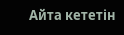Айта кететін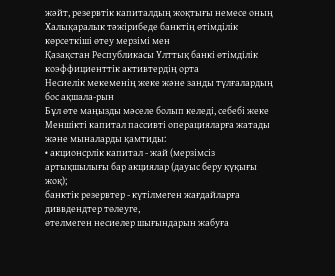жәйт, резервтік капиталдың жоқтығы немесе оның
Халықаралык тәжірибеде банктің өтімділік көрсеткіші өтеу мерзімі мен
Қазақстан Республикасы Үлттық банкі өтімділік коэффициенттік активтердің орта
Несиелік мекеменің жеке және занды түлғалардың бос ақшала-рын
Бұл өте маңызды мәселе болып келеді, себебі жеке
Меншікті капитал пассивті операцияларға жатады және мыналарды қамтиды:
• акционсрлік капитал - жай (мерзімсіз
артықшылығы бар акциялар (дауыс беру қүқығы жоқ);
банктік резервтер - күтілмеген жағдайларға диввдендтер төлеуге,
өтелмеген несиелер шығындарын жабуға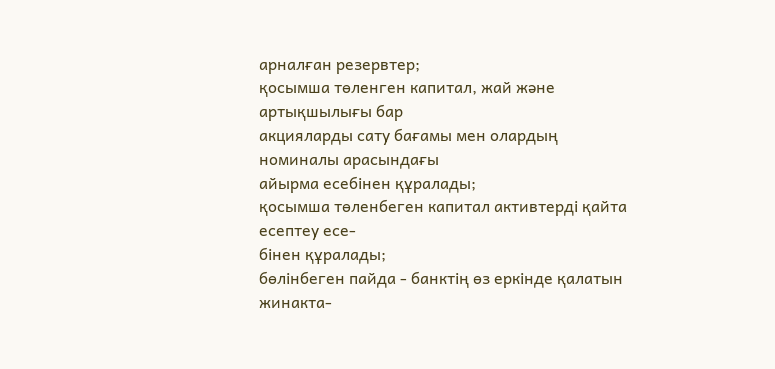арналған резервтер;
қосымша төленген капитал, жай және артықшылығы бар
акцияларды сату бағамы мен олардың номиналы арасындағы
айырма есебінен құралады;
қосымша төленбеген капитал активтерді қайта есептеу есе-
бінен құралады;
бөлінбеген пайда - банктің өз еркінде қалатын жинакта-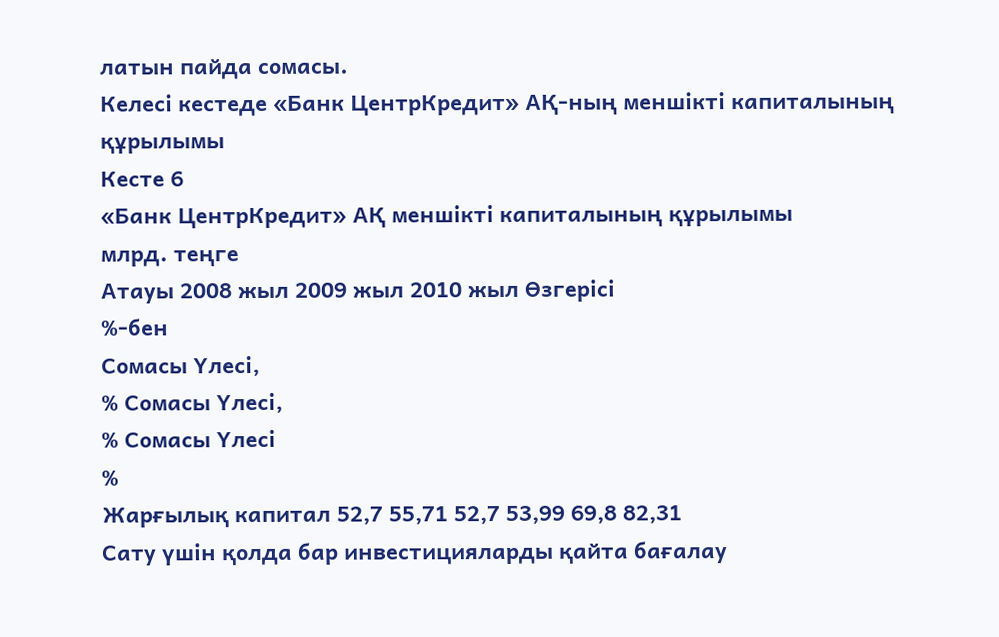латын пайда сомасы.
Келесі кестеде «Банк ЦентрКредит» АҚ-ның меншікті капиталының құрылымы
Кесте 6
«Банк ЦентрКредит» АҚ меншікті капиталының құрылымы
млрд. теңге
Атауы 2008 жыл 2009 жыл 2010 жыл Өзгерісі
%-бен
Сомасы Үлесі,
% Сомасы Үлесі,
% Сомасы Үлесі
%
Жарғылық капитал 52,7 55,71 52,7 53,99 69,8 82,31
Сату үшін қолда бар инвестицияларды қайта бағалау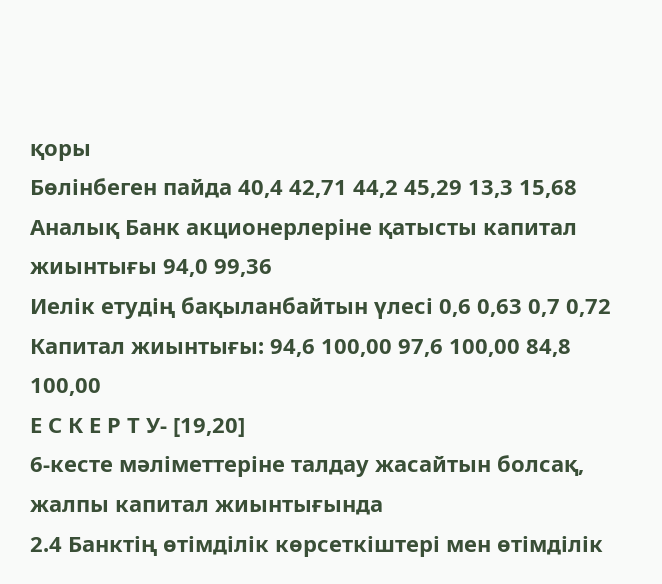қоры
Бөлінбеген пайда 40,4 42,71 44,2 45,29 13,3 15,68
Аналық Банк акционерлеріне қатысты капитал жиынтығы 94,0 99,36
Иелік етудің бақыланбайтын үлесі 0,6 0,63 0,7 0,72
Капитал жиынтығы: 94,6 100,00 97,6 100,00 84,8 100,00
Е С К Е Р Т У- [19,20]
6-кесте мәліметтеріне талдау жасайтын болсақ, жалпы капитал жиынтығында
2.4 Банктің өтімділік көрсеткіштері мен өтімділік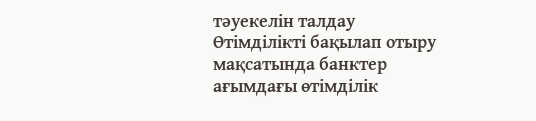тәуекелін талдау
Өтімділікті бақылап отыру мақсатында банктер ағымдағы өтімділік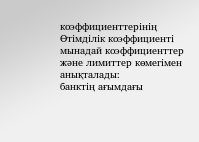коэффициенттерінің
Өтімділік коэффициенті мынадай коэффициенттер және лимиттер көмегімен анықталады:
банктің ағымдағы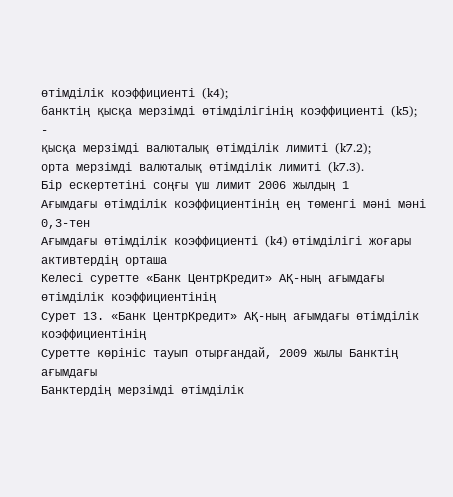өтімділік коэффициенті (k4);
банктің қысқа мерзімді өтімділігінің коэффициенті (k5);
-
қысқа мерзімді валюталық өтімділік лимиті (k7.2);
орта мерзімді валюталық өтімділік лимиті (k7.3).
Бір ескертетіні соңғы үш лимит 2006 жылдың 1
Ағымдағы өтімділік коэффициентінің ең төменгі мәні мәні 0,3-тен
Ағымдағы өтімділік коэффициенті (k4) өтімділігі жоғары активтердің орташа
Келесі суретте «Банк ЦентрКредит» АҚ-ның ағымдағы өтімділік коэффициентінің
Сурет 13. «Банк ЦентрКредит» АҚ-ның ағымдағы өтімділік коэффициентінің
Суретте көрініс тауып отырғандай, 2009 жылы Банктің ағымдағы
Банктердің мерзімді өтімділік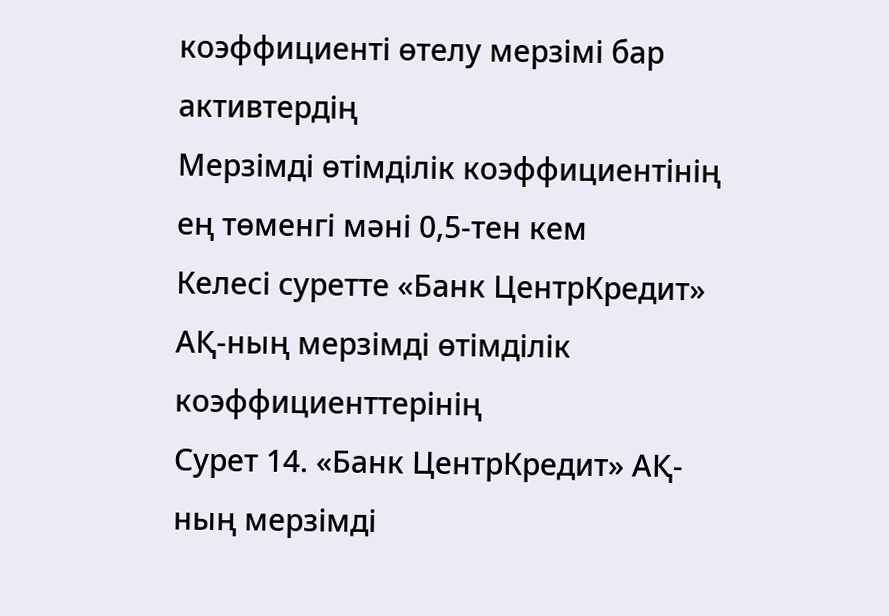коэффициенті өтелу мерзімі бар активтердің
Мерзімді өтімділік коэффициентінің ең төменгі мәні 0,5-тен кем
Келесі суретте «Банк ЦентрКредит» АҚ-ның мерзімді өтімділік коэффициенттерінің
Сурет 14. «Банк ЦентрКредит» АҚ-ның мерзімді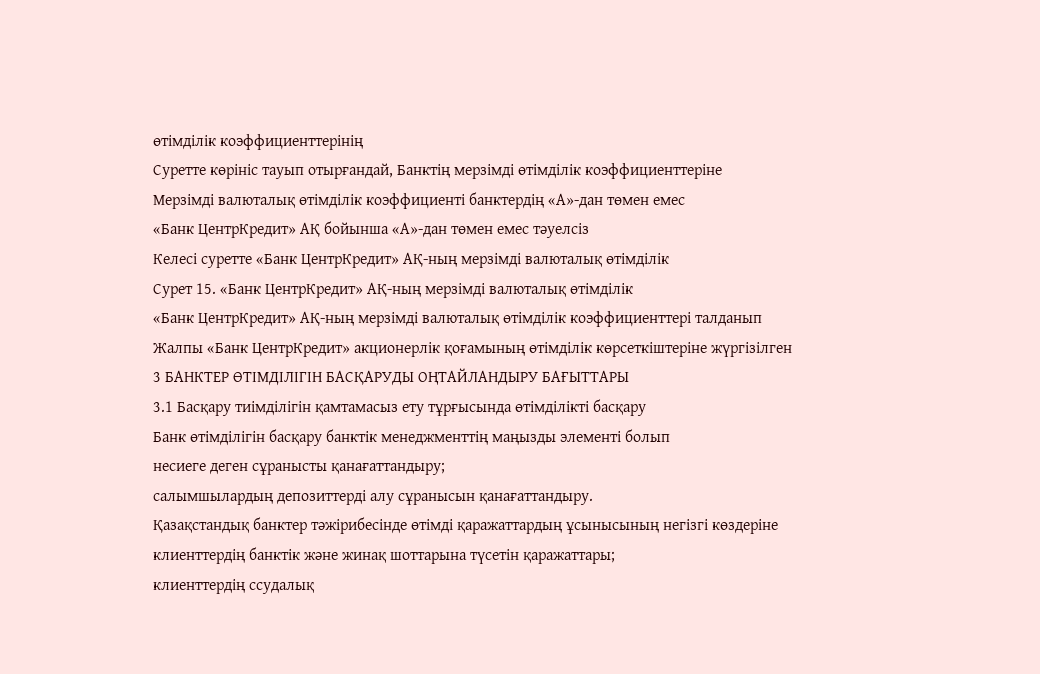өтімділік коэффициенттерінің
Суретте көрініс тауып отырғандай, Банктің мерзімді өтімділік коэффициенттеріне
Мерзімді валюталық өтімділік коэффициенті банктердің «А»-дан төмен емес
«Банк ЦентрКредит» АҚ бойынша «А»-дан төмен емес тәуелсіз
Келесі суретте «Банк ЦентрКредит» АҚ-ның мерзімді валюталық өтімділік
Сурет 15. «Банк ЦентрКредит» АҚ-ның мерзімді валюталық өтімділік
«Банк ЦентрКредит» АҚ-ның мерзімді валюталық өтімділік коэффициенттері талданып
Жалпы «Банк ЦентрКредит» акционерлік қоғамының өтімділік көрсеткіштеріне жүргізілген
3 БАНКТЕР ӨТІМДІЛІГІН БАСҚАРУДЫ ОҢТАЙЛАНДЫРУ БАҒЫТТАРЫ
3.1 Басқару тиімділігін қамтамасыз ету тұрғысында өтімділікті басқару
Банк өтімділігін басқару банктік менеджменттің маңызды элементі болып
несиеге деген сұранысты қанағаттандыру;
салымшылардың депозиттерді алу сұранысын қанағаттандыру.
Қазақстандық банктер тәжірибесінде өтімді қаражаттардың ұсынысының негізгі көздеріне
клиенттердің банктік және жинақ шоттарына түсетін қаражаттары;
клиенттердің ссудалық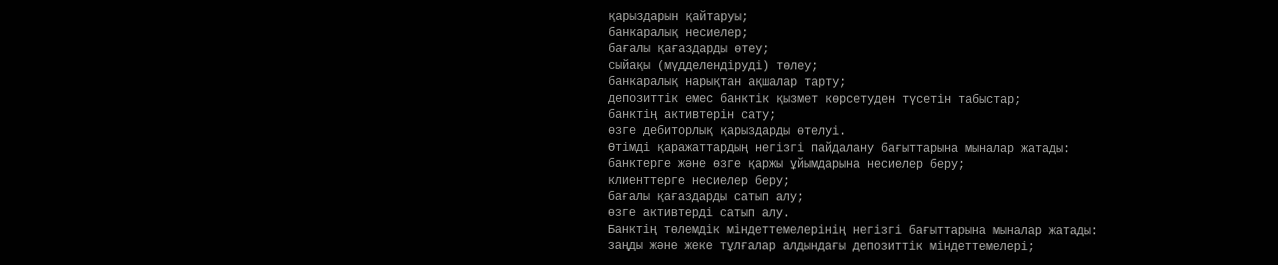қарыздарын қайтаруы;
банкаралық несиелер;
бағалы қағаздарды өтеу;
сыйақы (мүдделендіруді) төлеу;
банкаралық нарықтан ақшалар тарту;
депозиттік емес банктік қызмет көрсетуден түсетін табыстар;
банктің активтерін сату;
өзге дебиторлық қарыздарды өтелуі.
Өтімді қаражаттардың негізгі пайдалану бағыттарына мыналар жатады:
банктерге және өзге қаржы ұйымдарына несиелер беру;
клиенттерге несиелер беру;
бағалы қағаздарды сатып алу;
өзге активтерді сатып алу.
Банктің төлемдік міндеттемелерінің негізгі бағыттарына мыналар жатады:
заңды және жеке тұлғалар алдындағы депозиттік міндеттемелері;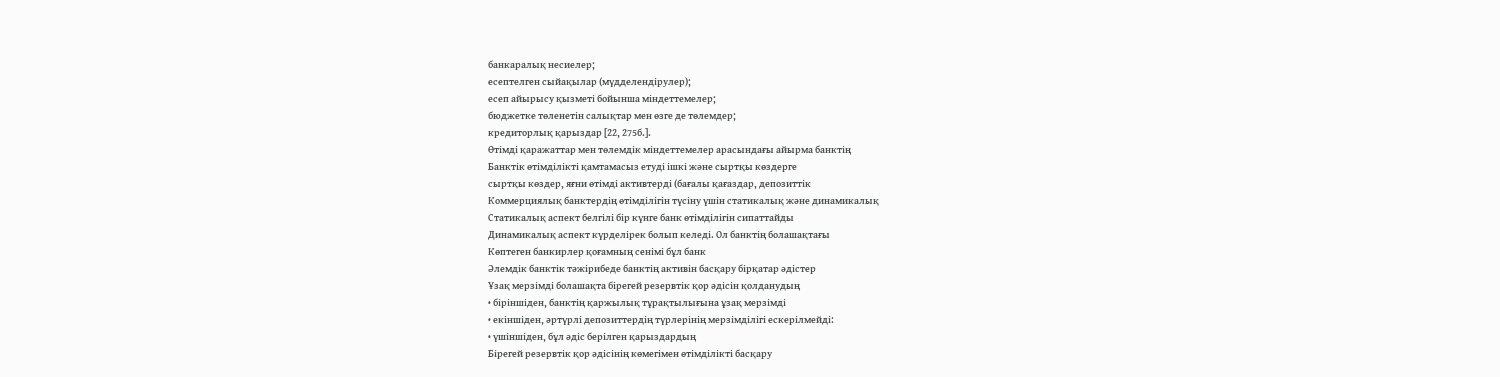банкаралық несиелер;
есептелген сыйақылар (мүдделендірулер);
есеп айырысу қызметі бойынша міндеттемелер;
бюджетке төленетін салықтар мен өзге де төлемдер;
кредиторлық қарыздар [22, 275б.].
Өтімді қаражаттар мен төлемдік міндеттемелер арасындағы айырма банктің
Банктік өтімділікті қамтамасыз етуді ішкі және сыртқы көздерге
сыртқы көздер, яғни өтімді активтерді (бағалы қағаздар, депозиттік
Коммерциялық банктердің өтімділігін түсіну үшін статикалық және динамикалық
Статикалық аспект белгілі бір күнге банк өтімділігін сипаттайды
Динамикалық аспект күрделірек болып келеді. Ол банктің болашақтағы
Көптеген банкирлер қоғамның сенімі бұл банк
Әлемдік банктік тәжірибеде банктің активін басқару бірқатар әдістер
Ұзақ мерзімді болашақта бірегей резервтік қор әдісін қолданудың
• біріншіден, банктің қаржылық тұрақтылығына ұзақ мерзімді
• екіншіден, әртүрлі депозиттердің түрлерінің мерзімділігі ескерілмейді:
• үшіншіден, бұл әдіс берілген қарыздардың
Бірегей резервтік қор әдісінің көмегімен өтімділікті басқару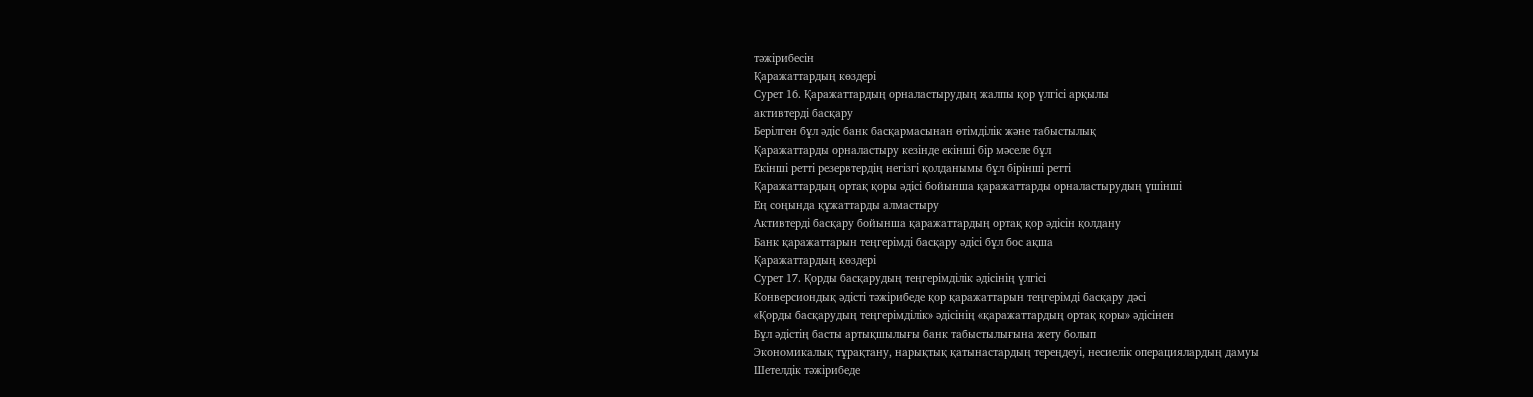тәжірибесін
Қаражаттардың көздері
Сурет 16. Қаражаттардың орналастырудың жалпы қор үлгісі арқылы
активтерді басқару
Берілген бұл әдіс банк басқармасынан өтімділік және табыстылық
Қаражаттарды орналастыру кезінде екінші бір мәселе бұл
Екінші ретті резервтердің негізгі қолданымы бұл бірінші ретті
Қаражаттардың ортақ қоры әдісі бойынша қаражаттарды орналастырудың үшінші
Ең соңында құжаттарды алмастыру
Активтерді басқару бойынша қаражаттардың ортақ қор әдісін қолдану
Банк қаражаттарын теңгерімді басқару әдісі бұл бос ақша
Қаражаттардың көздері
Сурет 17. Қорды басқарудың теңгерімділік әдісінің үлгісі
Конверсиондық әдісті тәжірибеде қор қаражаттарын теңгерімді басқару дәсі
«Қорды басқарудың теңгерімділік» әдісінің «қаражаттардың ортақ қоры» әдісінен
Бұл әдістің басты артықшылығы банк табыстылығына жету болып
Экономикалық тұрақтану, нарықтық қатынастардың тереңдеуі, несиелік операциялардың дамуы
Шетелдік тәжірибеде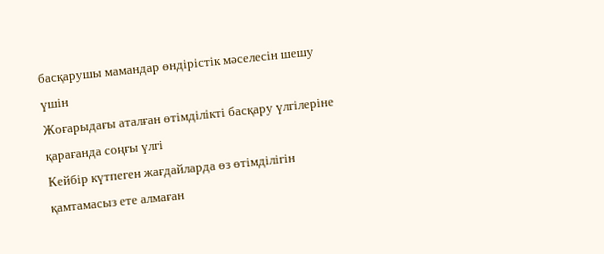басқарушы мамандар өндірістік мәселесін шешу үшін
Жоғарыдағы аталған өтімділікті басқару үлгілеріне қарағанда соңғы үлгі
Кейбір күтпеген жағдайларда өз өтімділігін қамтамасыз ете алмаған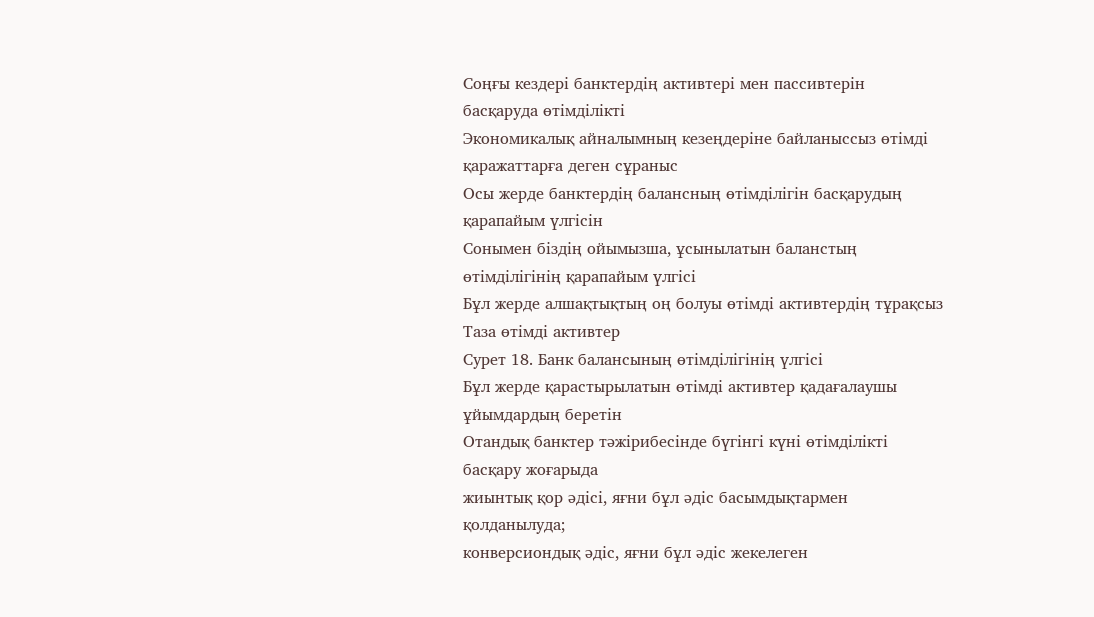Соңғы кездері банктердің активтері мен пассивтерін басқаруда өтімділікті
Экономикалық айналымның кезеңдеріне байланыссыз өтімді қаражаттарға деген сұраныс
Осы жерде банктердің балансның өтімділігін басқарудың қарапайым үлгісін
Сонымен біздің ойымызша, ұсынылатын баланстың өтімділігінің қарапайым үлгісі
Бұл жерде алшақтықтың оң болуы өтімді активтердің тұрақсыз
Таза өтімді активтер
Сурет 18. Банк балансының өтімділігінің үлгісі
Бұл жерде қарастырылатын өтімді активтер қадағалаушы ұйымдардың беретін
Отандық банктер тәжірибесінде бүгінгі күні өтімділікті басқару жоғарыда
жиынтық қор әдісі, яғни бұл әдіс басымдықтармен қолданылуда;
конверсиондық әдіс, яғни бұл әдіс жекелеген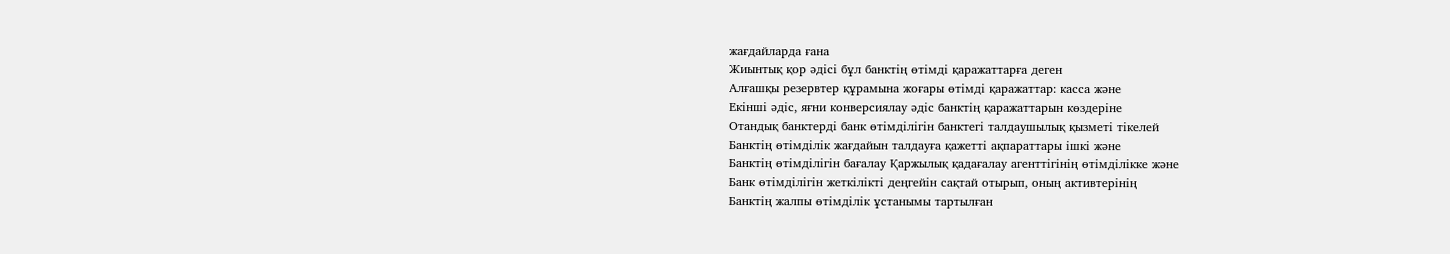жағдайларда ғана
Жиынтық қор әдісі бұл банктің өтімді қаражаттарға деген
Алғашқы резервтер құрамына жоғары өтімді қаражаттар: касса және
Екінші әдіс, яғни конверсиялау әдіс банктің қаражаттарын көздеріне
Отандық банктерді банк өтімділігін банктегі талдаушылық қызметі тікелей
Банктің өтімділік жағдайын талдауға қажетті ақпараттары ішкі және
Банктің өтімділігін бағалау Қаржылық қадағалау агенттігінің өтімділікке және
Банк өтімділігін жеткілікті деңгейін сақтай отырып, оның активтерінің
Банктің жалпы өтімділік ұстанымы тартылған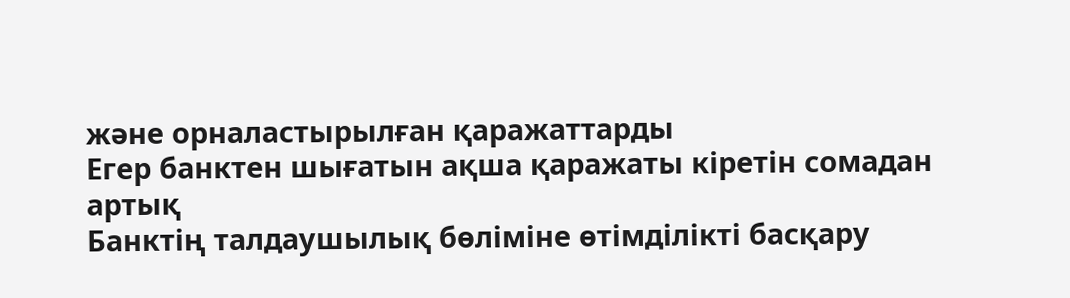және орналастырылған қаражаттарды
Егер банктен шығатын ақша қаражаты кіретін сомадан артық
Банктің талдаушылық бөліміне өтімділікті басқару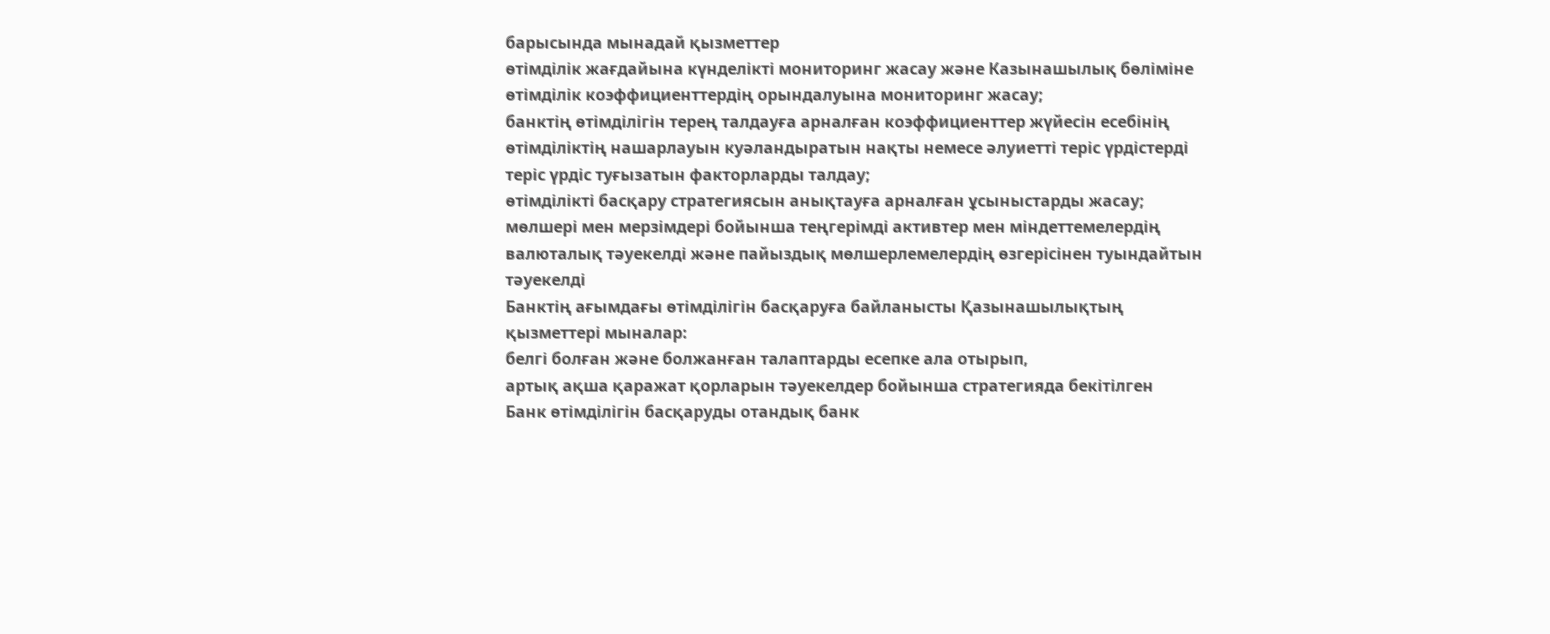барысында мынадай қызметтер
өтімділік жағдайына күнделікті мониторинг жасау және Казынашылық бөліміне
өтімділік коэффициенттердің орындалуына мониторинг жасау;
банктің өтімділігін терең талдауға арналған коэффициенттер жүйесін есебінің
өтімділіктің нашарлауын куәландыратын нақты немесе әлуиетті теріс үрдістерді
теріс үрдіс туғызатын факторларды талдау;
өтімділікті басқару стратегиясын анықтауға арналған ұсыныстарды жасау;
мөлшері мен мерзімдері бойынша теңгерімді активтер мен міндеттемелердің
валюталық тәуекелді және пайыздық мөлшерлемелердің өзгерісінен туындайтын тәуекелді
Банктің ағымдағы өтімділігін басқаруға байланысты Қазынашылықтың қызметтері мыналар:
белгі болған және болжанған талаптарды есепке ала отырып,
артық ақша қаражат қорларын тәуекелдер бойынша стратегияда бекітілген
Банк өтімділігін басқаруды отандық банк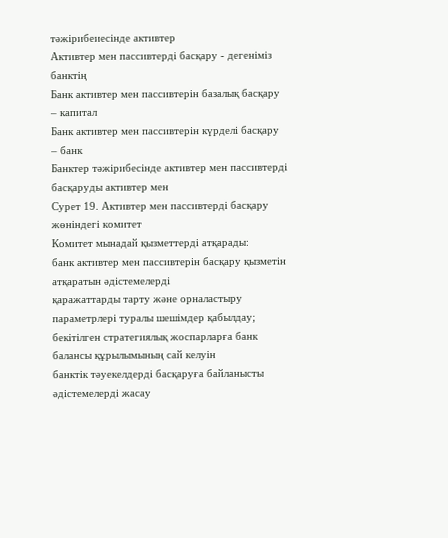тәжірибеиесінде активтер
Активтер мен пассивтерді басқару - дегеніміз банктің
Банк активтер мен пассивтерін базалық басқару – капитал
Банк активтер мен пассивтерін күрделі басқару – банк
Банктер тәжірибесінде активтер мен пассивтерді басқаруды активтер мен
Сурет 19. Активтер мен пассивтерді басқару жөніндегі комитет
Комитет мынадай қызметтерді атқарады:
банк активтер мен пассивтерін басқару қызметін атқаратын әдістемелерді
қаражаттарды тарту және орналастыру параметрлері туралы шешімдер қабылдау;
бекітілген стратегиялық жоспарларға банк балансы құрылымының сай келуін
банктік тәуекелдерді басқаруға байланысты әдістемелерді жасау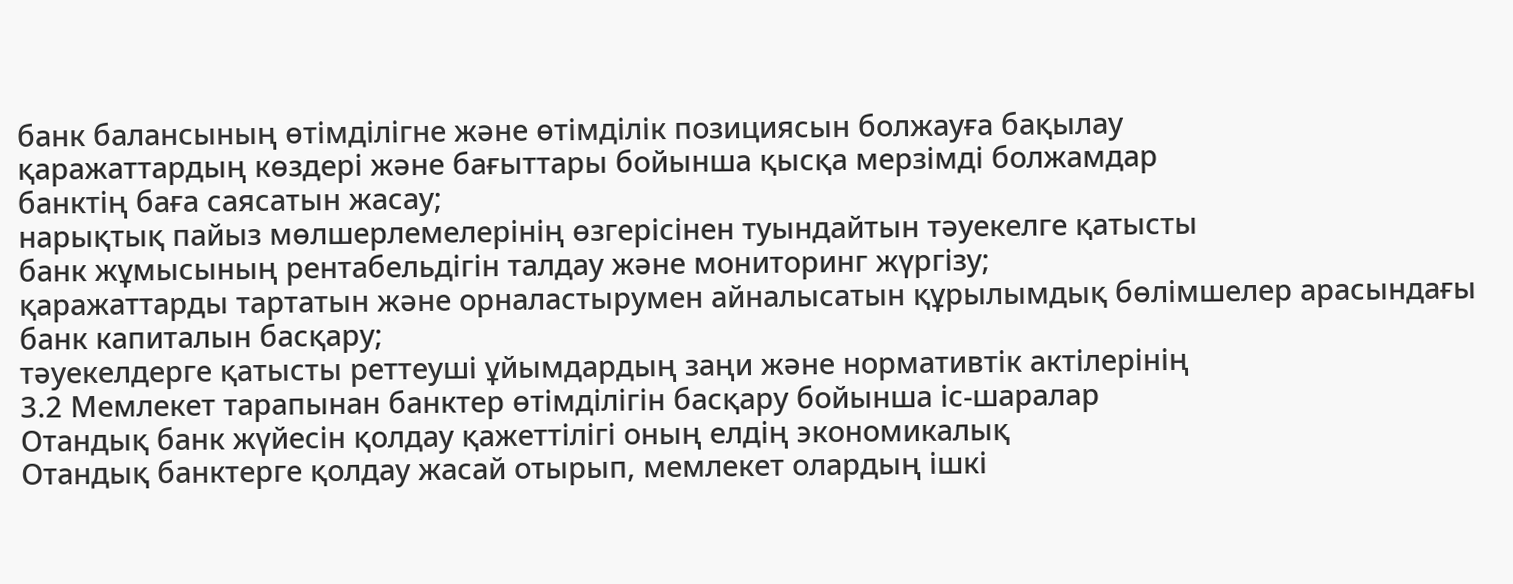банк балансының өтімділігне және өтімділік позициясын болжауға бақылау
қаражаттардың көздері және бағыттары бойынша қысқа мерзімді болжамдар
банктің баға саясатын жасау;
нарықтық пайыз мөлшерлемелерінің өзгерісінен туындайтын тәуекелге қатысты
банк жұмысының рентабельдігін талдау және мониторинг жүргізу;
қаражаттарды тартатын және орналастырумен айналысатын құрылымдық бөлімшелер арасындағы
банк капиталын басқару;
тәуекелдерге қатысты реттеуші ұйымдардың заңи және нормативтік актілерінің
3.2 Мемлекет тарапынан банктер өтімділігін басқару бойынша іс-шаралар
Отандық банк жүйесін қолдау қажеттілігі оның елдің экономикалық
Отандық банктерге қолдау жасай отырып, мемлекет олардың ішкі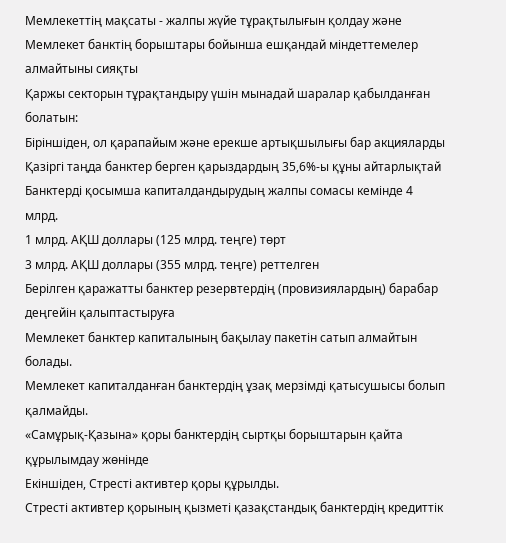Мемлекеттің мақсаты - жалпы жүйе тұрақтылығын қолдау және
Мемлекет банктің борыштары бойынша ешқандай міндеттемелер алмайтыны сияқты
Қаржы секторын тұрақтандыру үшін мынадай шаралар қабылданған болатын:
Біріншіден, ол қарапайым және ерекше артықшылығы бар акцияларды
Қазіргі таңда банктер берген қарыздардың 35,6%-ы құны айтарлықтай
Банктерді қосымша капиталдандырудың жалпы сомасы кемінде 4 млрд.
1 млрд. АҚШ доллары (125 млрд. теңге) төрт
3 млрд. АҚШ доллары (355 млрд. теңге) реттелген
Берілген қаражатты банктер резервтердің (провизиялардың) барабар деңгейін қалыптастыруға
Мемлекет банктер капиталының бақылау пакетін сатып алмайтын болады.
Мемлекет капиталданған банктердің ұзақ мерзімді қатысушысы болып қалмайды.
«Самұрық-Қазына» қоры банктердің сыртқы борыштарын қайта құрылымдау жөнінде
Екіншіден, Стресті активтер қоры құрылды.
Стресті активтер қорының қызметі қазақстандық банктердің кредиттік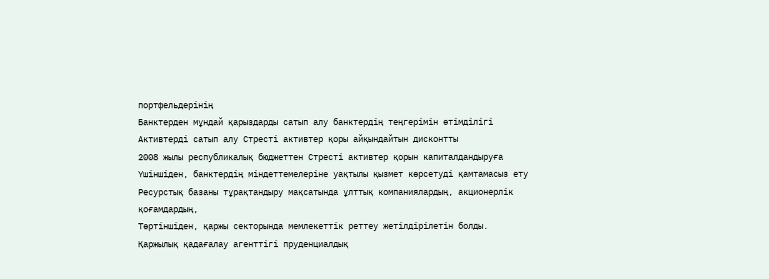портфельдерінің
Банктерден мұндай қарыздарды сатып алу банктердің теңгерімін өтімділігі
Активтерді сатып алу Стресті активтер қоры айқындайтын дисконтты
2008 жылы республикалық бюджеттен Стресті активтер қорын капиталдандыруға
Үшіншіден, банктердің міндеттемелеріне уақтылы қызмет көрсетуді қамтамасыз ету
Ресурстық базаны тұрақтандыру мақсатында ұлттық компаниялардың, акционерлік қоғамдардың,
Төртіншіден, қаржы секторында мемлекеттік реттеу жетілдірілетін болды.
Қаржылық қадағалау агенттігі пруденциалдық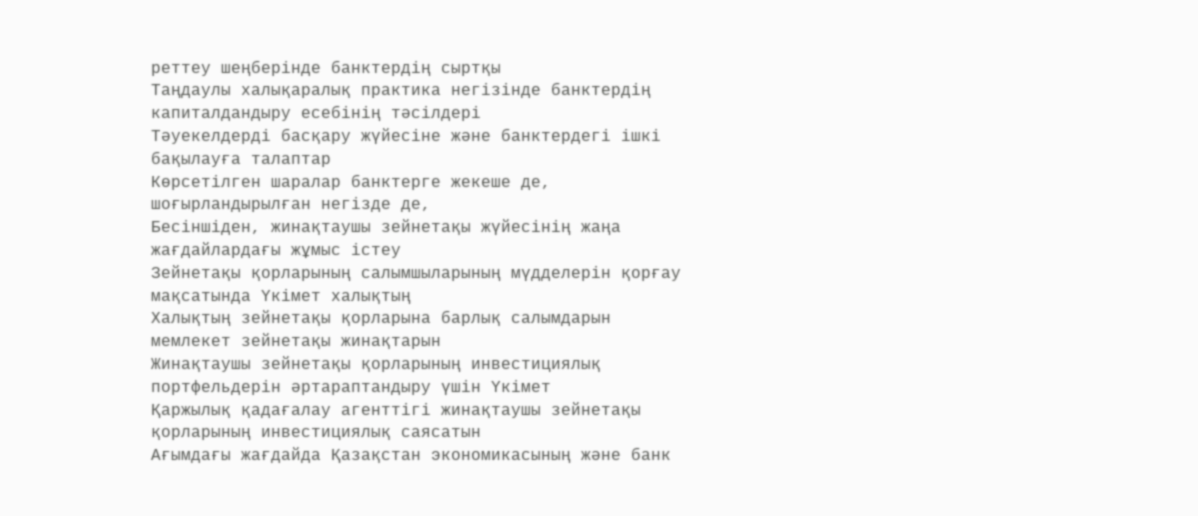реттеу шеңберінде банктердің сыртқы
Таңдаулы халықаралық практика негізінде банктердің капиталдандыру есебінің тәсілдері
Тәуекелдерді басқару жүйесіне және банктердегі ішкі бақылауға талаптар
Көрсетілген шаралар банктерге жекеше де, шоғырландырылған негізде де,
Бесіншіден, жинақтаушы зейнетақы жүйесінің жаңа жағдайлардағы жұмыс істеу
Зейнетақы қорларының салымшыларының мүдделерін қорғау мақсатында Үкімет халықтың
Халықтың зейнетақы қорларына барлық салымдарын мемлекет зейнетақы жинақтарын
Жинақтаушы зейнетақы қорларының инвестициялық портфельдерін әртараптандыру үшін Үкімет
Қаржылық қадағалау агенттігі жинақтаушы зейнетақы қорларының инвестициялық саясатын
Ағымдағы жағдайда Қазақстан экономикасының жəне банк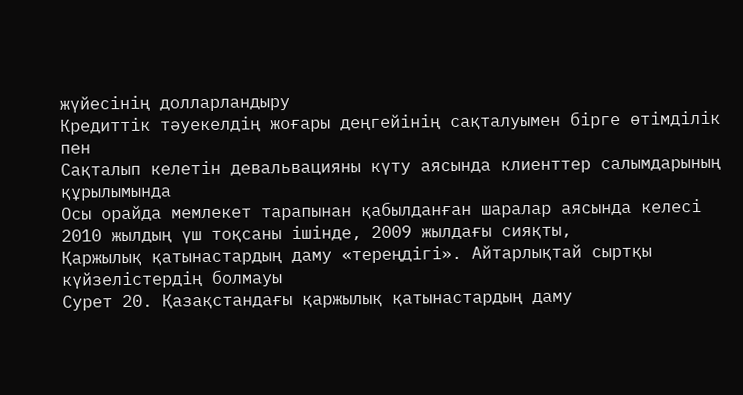жүйесінің долларландыру
Кредиттік тəуекелдің жоғары деңгейінің сақталуымен бірге өтімділік пен
Сақталып келетін девальвацияны күту аясында клиенттер салымдарының құрылымында
Осы орайда мемлекет тарапынан қабылданған шаралар аясында келесі
2010 жылдың үш тоқсаны ішінде, 2009 жылдағы сияқты,
Қаржылық қатынастардың даму «тереңдігі». Айтарлықтай сыртқы күйзелістердің болмауы
Сурет 20. Қазақстандағы қаржылық қатынастардың даму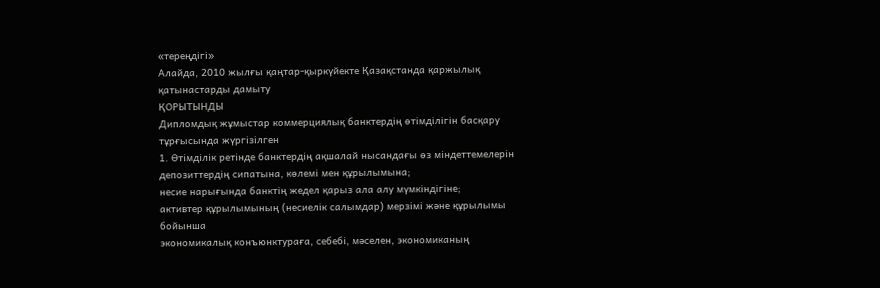«тереңдігі»
Алайда, 2010 жылғы қаңтар-қыркүйекте Қазақстанда қаржылық қатынастарды дамыту
ҚОРЫТЫНДЫ
Дипломдық жұмыстар коммерциялық банктердің өтімділігін басқару тұрғысында жүргізілген
1. Өтімділік ретінде банктердің ақшалай нысандағы өз міндеттемелерін
депозиттердің сипатына, көлемі мен құрылымына;
несие нарығында банктің жедел қарыз ала алу мүмкіндігіне;
активтер құрылымының (несиелік салымдар) мерзімі және құрылымы бойынша
экономикалық конъюнктураға, себебі, мәселен, экономиканың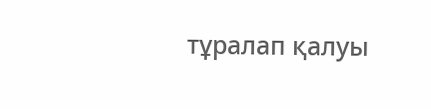тұралап қалуы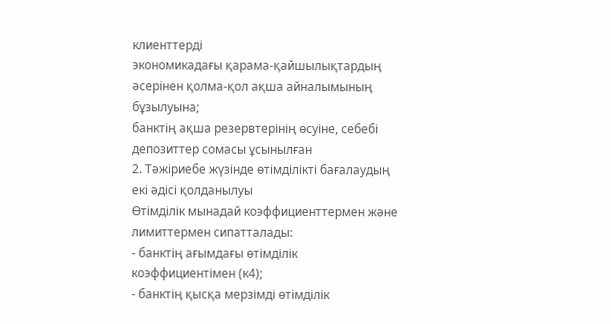клиенттерді
экономикадағы қарама-қайшылықтардың әсерінен қолма-қол ақша айналымының бұзылуына;
банктің ақша резервтерінің өсуіне, себебі депозиттер сомасы ұсынылған
2. Тәжіриебе жүзінде өтімділікті бағалаудың екі әдісі қолданылуы
Өтімділік мынадай коэффициенттермен және лимиттермен сипатталады:
- банктің ағымдағы өтімділік коэффициентімен (к4);
- банктің қысқа мерзімді өтімділік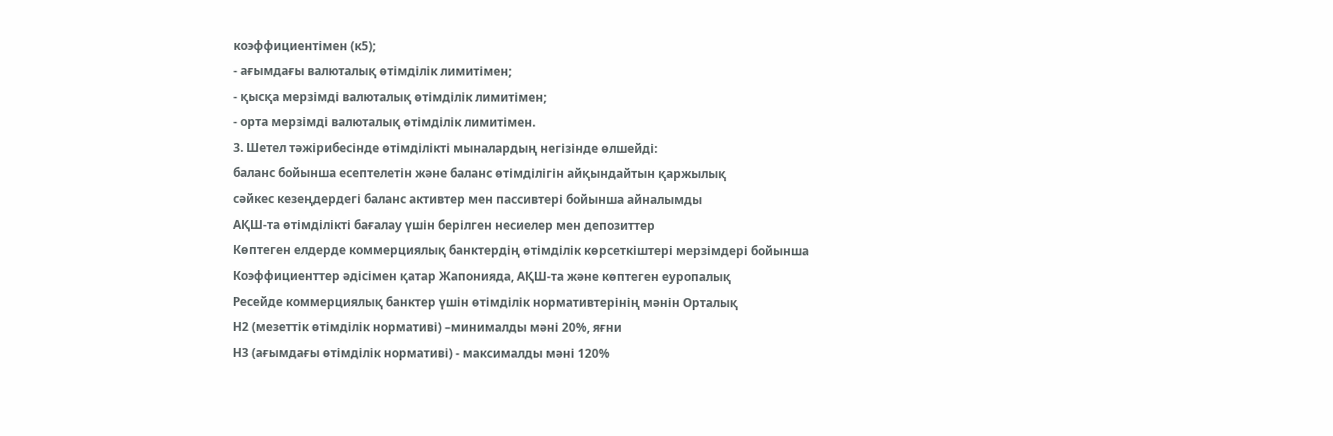коэффициентімен (к5);
- ағымдағы валюталық өтімділік лимитімен;
- қысқа мерзімді валюталық өтімділік лимитімен;
- орта мерзімді валюталық өтімділік лимитімен.
3. Шетел тәжірибесінде өтімділікті мыналардың негізінде өлшейді:
баланс бойынша есептелетін және баланс өтімділігін айқындайтын қаржылық
сәйкес кезеңдердегі баланс активтер мен пассивтері бойынша айналымды
АҚШ-та өтімділікті бағалау үшін берілген несиелер мен депозиттер
Көптеген елдерде коммерциялық банктердің өтімділік көрсеткіштері мерзімдері бойынша
Коэффициенттер әдісімен қатар Жапонияда, АҚШ-та және көптеген еуропалық
Ресейде коммерциялық банктер үшін өтімділік нормативтерінің мәнін Орталық
Н2 (мезеттік өтімділік нормативі) –минималды мәні 20%, яғни
Н3 (ағымдағы өтімділік нормативі) - максималды мәні 120%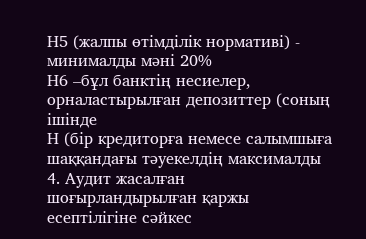Н5 (жалпы өтімділік нормативі) - минималды мәні 20%
Н6 –бұл банктің несиелер, орналастырылған депозиттер (соның ішінде
Н (бір кредиторға немесе салымшыға шаққандағы тәуекелдің максималды
4. Аудит жасалған шоғырландырылған қаржы есептілігіне сәйкес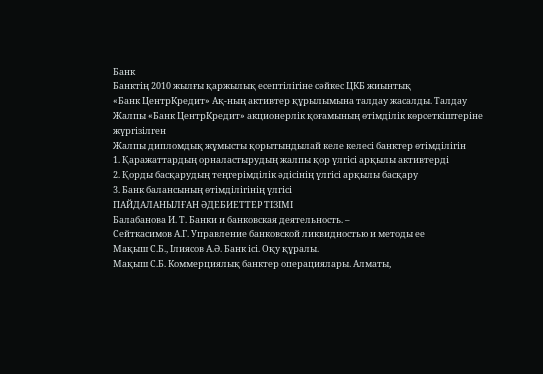Банк
Банктің 2010 жылғы қаржылық есептілігіне сәйкес ЦКБ жиынтық
«Банк ЦентрКредит» Ақ-ның активтер құрылымына талдау жасалды. Талдау
Жалпы «Банк ЦентрКредит» акционерлік қоғамының өтімділік көрсеткіштеріне жүргізілген
Жалпы дипломдық жұмысты қорытындылай келе келесі банктер өтімділігін
1. Қаражаттардың орналастырудың жалпы қор үлгісі арқылы активтерді
2. Қорды басқарудың теңгерімділік әдісінің үлгісі арқылы басқару
3. Банк балансының өтімділігінің үлгісі
ПАЙДАЛАНЫЛҒАН ӘДЕБИЕТТЕР ТІЗІМІ
Балабанова И. Т. Банки и банковская деятельность. –
Сейткасимов А.Г. Управление банковской ликвидностью и методы ее
Мақыш С.Б., Ілиясов А.Ә. Банк ісі. Оқу құралы.
Мақыш С.Б. Коммерциялық банктер операциялары. Алматы,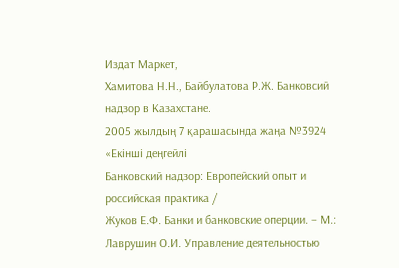Издат Маркет,
Хамитова Н.Н., Байбулатова Р.Ж. Банковсий надзор в Казахстане.
2005 жылдың 7 қарашасында жаңа №3924 «Екінші деңгейлі
Банковский надзор: Европейский опыт и российская практика /
Жуков Е.Ф. Банки и банковские оперции. – М.:
Лаврушин О.И. Управление деятельностью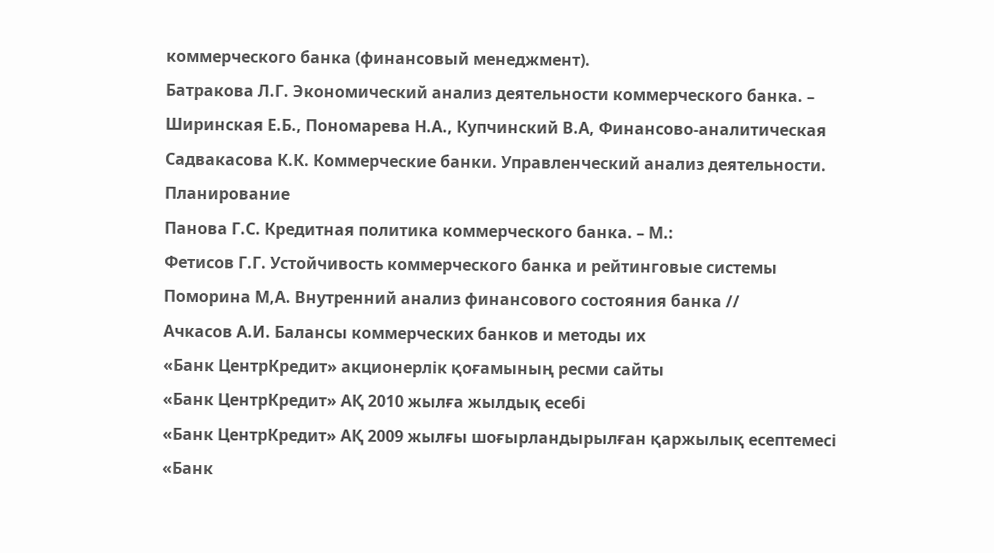коммерческого банка (финансовый менеджмент).
Батракова Л.Г. Экономический анализ деятельности коммерческого банка. –
Ширинская Е.Б., Пономарева Н.А., Купчинский В.А, Финансово-аналитическая
Садвакасова К.К. Коммерческие банки. Управленческий анализ деятельности. Планирование
Панова Г.С. Кредитная политика коммерческого банка. – М.:
Фетисов Г.Г. Устойчивость коммерческого банка и рейтинговые системы
Поморина М,А. Внутренний анализ финансового состояния банка //
Ачкасов А.И. Балансы коммерческих банков и методы их
«Банк ЦентрКредит» акционерлік қоғамының ресми сайты
«Банк ЦентрКредит» АҚ 2010 жылға жылдық есебі
«Банк ЦентрКредит» АҚ 2009 жылғы шоғырландырылған қаржылық есептемесі
«Банк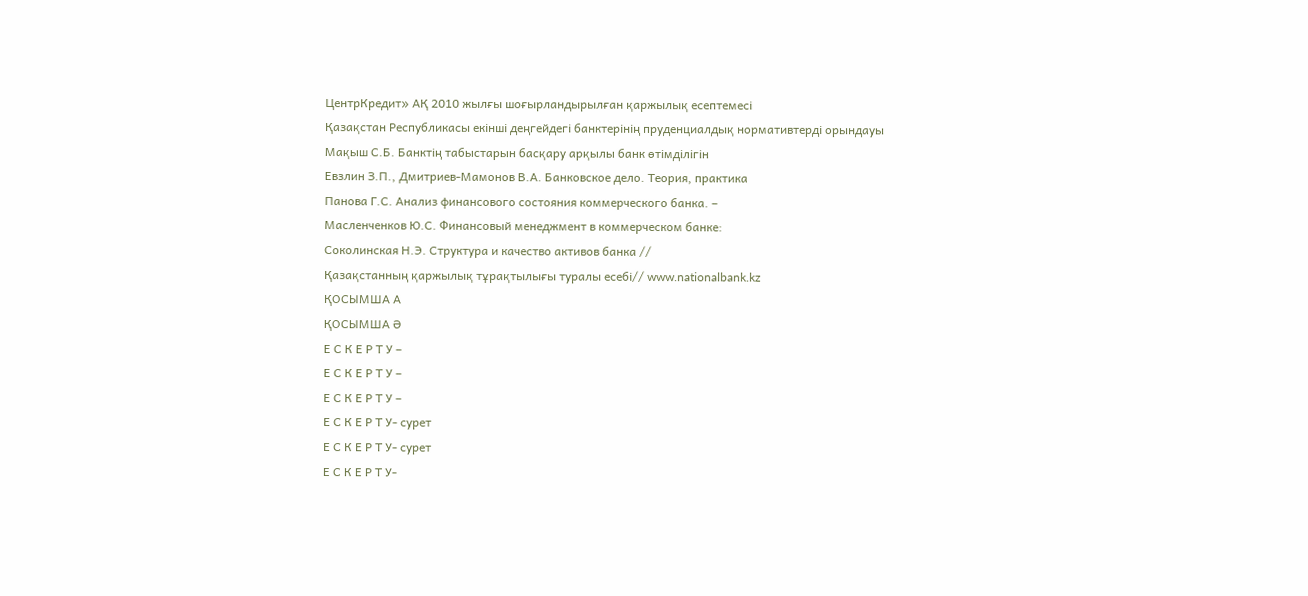ЦентрКредит» АҚ 2010 жылғы шоғырландырылған қаржылық есептемесі
Қазақстан Республикасы екінші деңгейдегі банктерінің пруденциалдық нормативтерді орындауы
Мақыш С.Б. Банктің табыстарын басқару арқылы банк өтімділігін
Евзлин З.П., Дмитриев-Мамонов В.А. Банковское дело. Теория, практика
Панова Г.С. Анализ финансового состояния коммерческого банка. –
Масленченков Ю.С. Финансовый менеджмент в коммерческом банке:
Соколинская Н.Э. Структура и качество активов банка //
Қазақстанның қаржылық тұрақтылығы туралы есебі// www.nationalbank.kz
ҚОСЫМША А
ҚОСЫМША Ә
Е С К Е Р Т У –
Е С К Е Р Т У –
Е С К Е Р Т У –
Е С К Е Р Т У- сурет
Е С К Е Р Т У- сурет
Е С К Е Р Т У-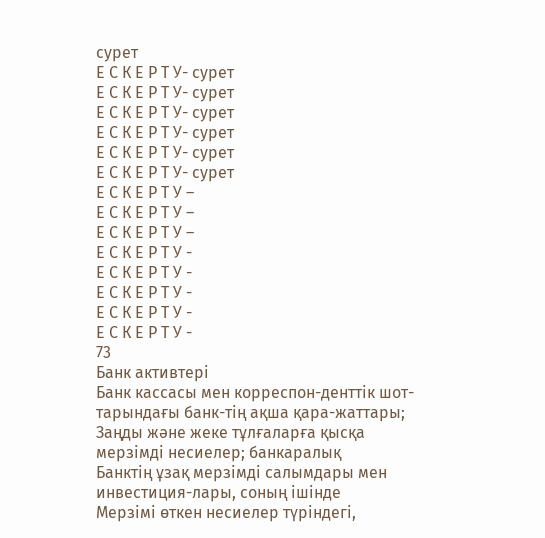сурет
Е С К Е Р Т У- сурет
Е С К Е Р Т У- сурет
Е С К Е Р Т У- сурет
Е С К Е Р Т У- сурет
Е С К Е Р Т У- сурет
Е С К Е Р Т У- сурет
Е С К Е Р Т У –
Е С К Е Р Т У –
Е С К Е Р Т У –
Е С К Е Р Т У -
Е С К Е Р Т У -
Е С К Е Р Т У -
Е С К Е Р Т У -
Е С К Е Р Т У -
73
Банк активтері
Банк кассасы мен корреспон-денттік шот-тарындағы банк-тің ақша қара-жаттары;
Заңды және жеке тұлғаларға қысқа мерзімді несиелер; банкаралық
Банктің ұзақ мерзімді салымдары мен инвестиция-лары, соның ішінде
Мерзімі өткен несиелер түріндегі,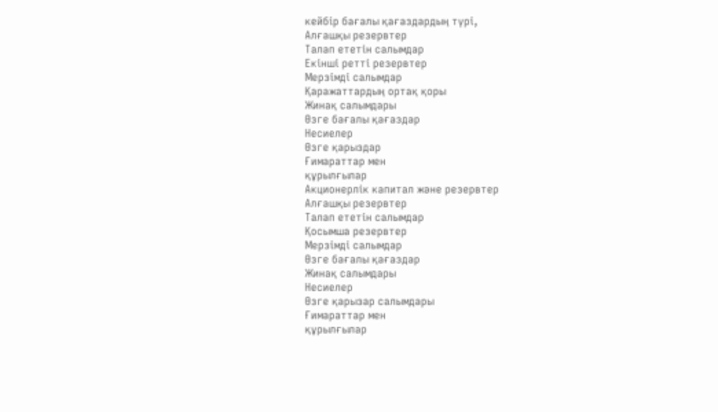кейбір бағалы қағаздардың түрі,
Алғашқы резервтер
Талап ететін салымдар
Екінші ретті резервтер
Мерзімді салымдар
Қаражаттардың ортақ қоры
Жинақ салымдары
Өзге бағалы қағаздар
Несиелер
Өзге қарыздар
Ғимараттар мен
құрылғылар
Акционерлік капитал және резервтер
Алғашқы резервтер
Талап ететін салымдар
Қосымша резервтер
Мерзімді салымдар
Өзге бағалы қағаздар
Жинақ салымдары
Несиелер
Өзге қарызар салымдары
Ғимараттар мен
құрылғылар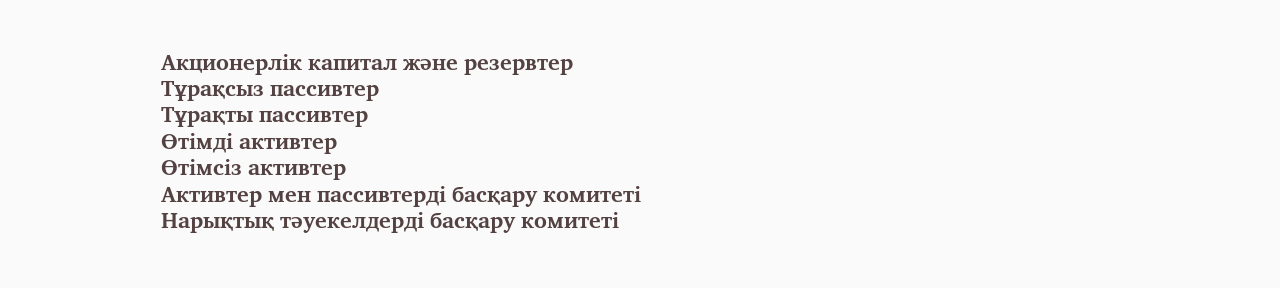Акционерлік капитал және резервтер
Тұрақсыз пассивтер
Тұрақты пассивтер
Өтімді активтер
Өтімсіз активтер
Активтер мен пассивтерді басқару комитеті
Нарықтық тәуекелдерді басқару комитеті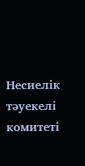Несиелік тәуекелі комитеті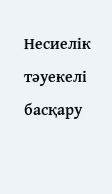Несиелік тәуекелі басқару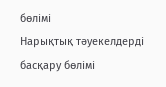бөлімі
Нарықтық тәуекелдерді басқару бөлімі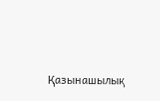Қазынашылық